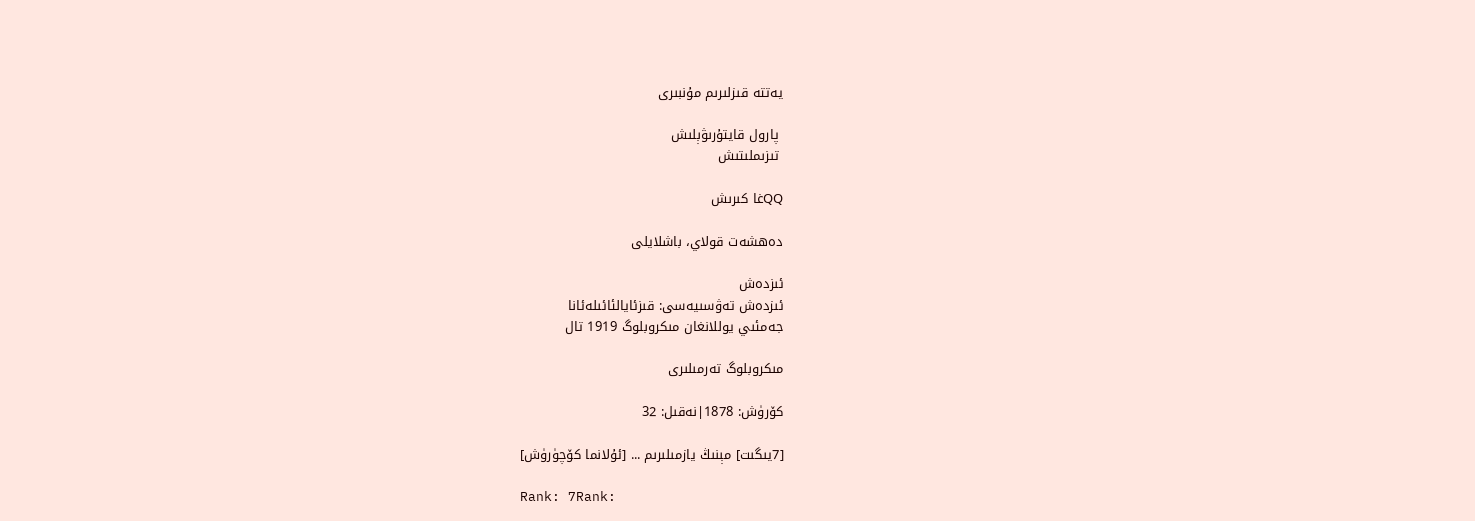يەتتە قىزلىرىم مۇنبىرى

 پارول قايتۇرىۋېلىش
 تىزىملىتىش

QQغا كىرىش

دەھشەت قولاي، باشلايلى

ئىزدەش
ئىزدەش تەۋسىيەسى: قىزئايالئائىلەئانا
جەمئىي يوللانغان مىكروبلوگ 1919 تال

مىكروبلوگ تەرمىلىرى

كۆرۈش: 1878|نەقىل: 32

[7يىگىت] مېنىڭ يازمىلىرىم ... [ئۇلانما كۆچۈرۈش]

Rank: 7Rank: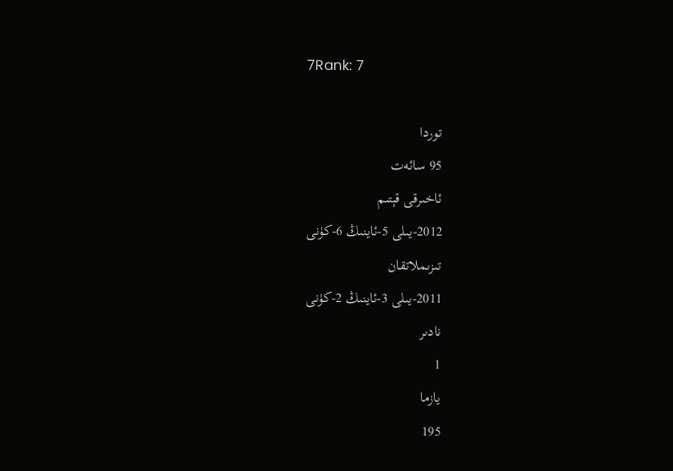7Rank: 7

توردا
95 سائەت
ئاخىرقى قېتىم
2012-يىلى 5-ئاينىڭ 6-كۈنى
تىزىملاتقان
2011-يىلى 3-ئاينىڭ 2-كۈنى
نادىر
1
يازما
195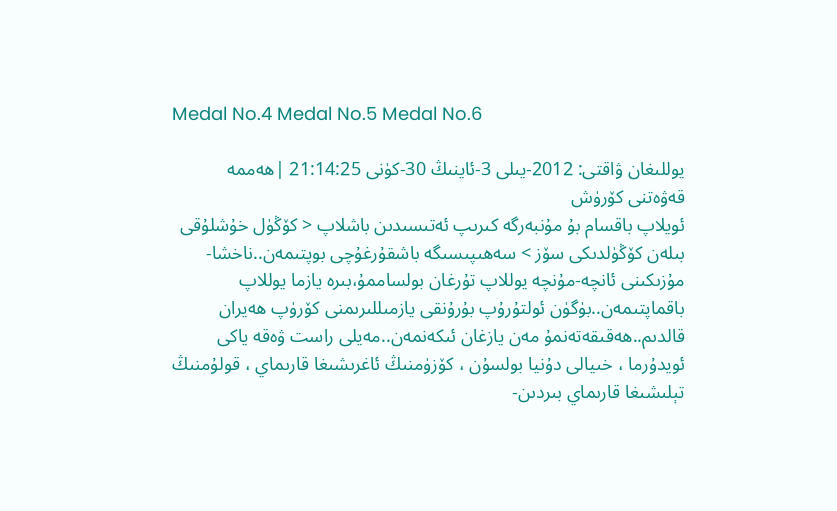Medal No.4 Medal No.5 Medal No.6

يوللىغان ۋاقتى: 2012-يىلى 3-ئاينىڭ 30-كۈنى 21:14:25 |ھەممە قەۋەتنى كۆرۈش
ئويلاپ باقسام بۇ مۇنبەرگە كىرىپ ئەتىسىدىن باشلاپ < كۆڭۈل خۇشلۇقى بىلەن كۆڭۈلدىكى سۆز > سەھىپىسىگە باشقۇرغۇچى بوپتىمەن..ناخشا-مۇزىكىنى ئانچە-مۇنچە يوللاپ تۇرغان بولساممۇ،بىرە يازما يوللاپ باقماپتىمەن..بۈگۈن ئولتۇرۇپ بۇرۇنقى يازمىللىرىمنى كۆرۈپ ھەيران قالدىم..ھەقىقەتەنمۇ مەن يازغان ئىكەنمەن..مەيلى راست ۋەقە ياكى ئويدۇرما ، خىيالى دۇنيا بولسۇن ، كۆزۈمنىڭ ئاغرىشىغا قارىماي ، قولۇمنىڭ تېلىشىغا قارىماي بىردىن-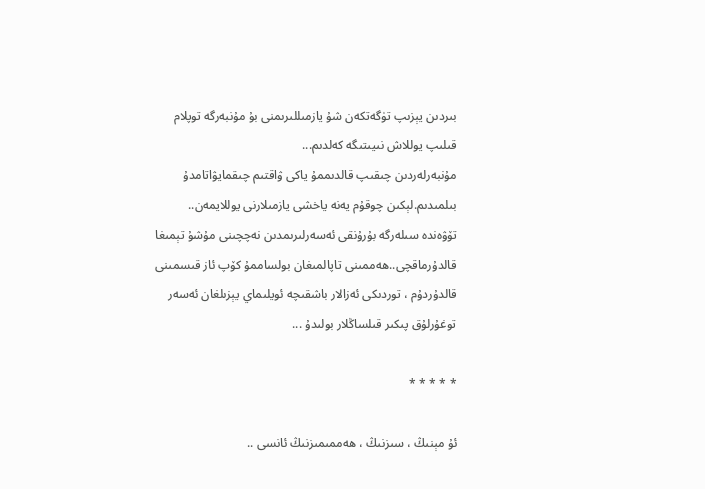بىردىن يېزىپ تۈگەتكەن شۇ يازمىللىرىمنى بۇ مۇنبەرگە توپلام قىلىپ يوللاش نىيىتىگە كەلدىم...
مۇنبەرلەردىن چىقىپ قالدىممۇ ياكى ۋاقتىم چىقمايۋاتامدۇ بىلمىدىم.لېكىن چوقۇم يەنە ياخشى يازمىلارنى يوللايمەن..
تۆۋەندە سىلەرگە بۇرۇنقى ئەسەرلىرىمدىن نەچچىنى مۇشۇ تېمىغا قالدۇرماقچى..ھەممىنى تاپالمىغان بولساممۇ كۆپ ئاز قىسمىنى قالدۇردۇم ، توردىكى ئەزالار باشقىچە ئويلىماي يېزىلغان ئەسەر توغۇرلۇق پىكىر قىلساڭلار بولىدۇ ...

* * * * *

ئۇ مېنىڭ ، سىزنىڭ ، ھەممىمىزنىڭ ئانسى ..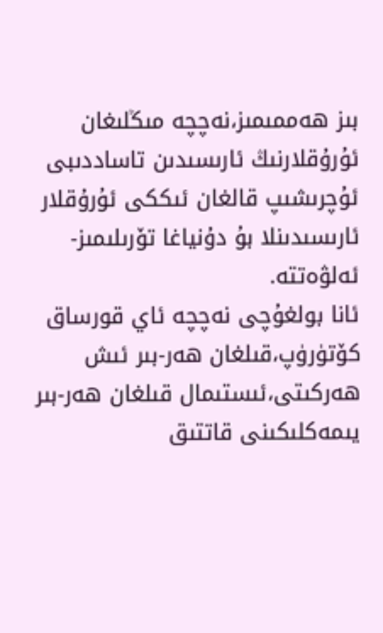بىز ھەممىمىز،نەچچە مىڭلىغان ئۇرۇقلارنىڭ ئارىسىدىن تاساددىبى ئۇچرىشىپ قالغان ئىككى ئۇرۇقلار ئارىسىدىنلا بۇ دۇنياغا تۆرىلىمىز-ئەلۋەتتە.
ئانا بولغۇچى نەچچە ئاي قورساق كۆتۈرۈپ،قىلغان ھەر-بىر ئىش ھەركىتى،ئىستىمال قىلغان ھەر-بىر يىمەكلىكىنى قاتتىق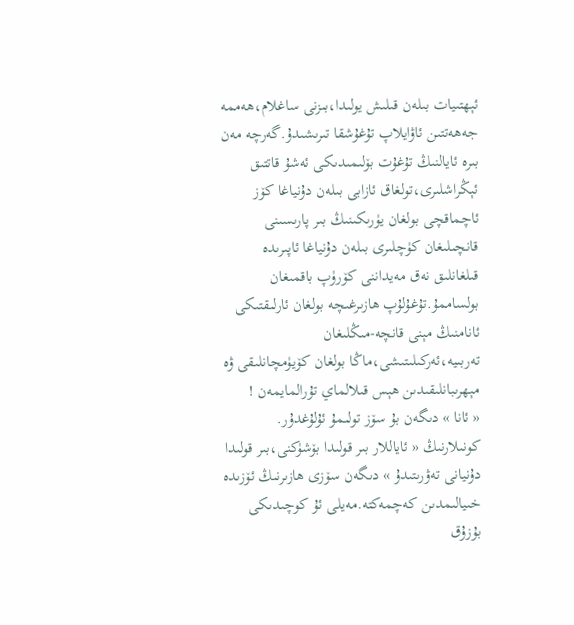ئېھتىيات بىلەن قىلىش يولىدا،بىزنى ساغلام،ھەممە جەھەتتىن ئاۋايلاپ تۇغۇشقا تىرىشىدۇ.گەرچە مەن بىرە ئايالنىڭ تۇغۇت بۆلىمىدىكى ئەشۇ قاتتىق ئېڭراشلىرى،تولغاق ئازابى بىلەن دۇنياغا كۆز ئاچماقچى بولغان يۈرىكىنىڭ بىر پارىسىنى قانچىلىغان كۈچلىرى بىلەن دۇنياغا ئاپىرىدە قىلغانلىق نەق مەيداننى كۆرۈپ باقمىغان بولساممۇ.تۇغۇلۇپ ھازىرغىچە بولغان ئارلىقتىكى ئانامنىڭ مېنى قانچە-مىڭلىغان تەربىيە،ئەركىلىتىشى،ماڭا بولغان كۆيۈمچانلىقى ۋە مېھرىبانلىقىدىن ھېس قىلالماي تۇرالمايمەن !
« ئانا » دىگەن بۇ سۆز تولىمۇ ئۇلۇغدۇر. كونىلارنىڭ « ئاياللار بىر قولىدا بۆشۈكنى،بىر قولىدا دۇنيانى تەۋرىتىدۇ » دىگەن سۆزى ھازىرنىڭ ئۆزىدە خىيالىمدىن كەچمەكتە.مەيلى ئۇ كوچىدىكى بۇزۇق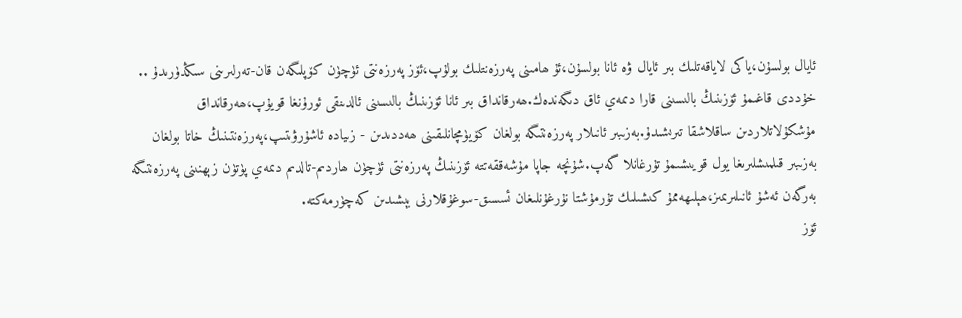ئايال بولسۇن،ياكى لاياقەتلىك بىر ئايال ۋە ئانا بولسۇن،ئۇ ھامىنى پەرزەنتلىك بولۇپ،ئۆز پەرزەنتى ئۈچۈن كۆپلىگەن قان-تەرلىرىنى سىڭدۈرىدۇ ..
خۇددى قاغىمۇ ئۆزىنىڭ بالىسىنى قارا دىمەي ئاق دىگەندەك.ھەرقانداق بىر ئانا ئۆزىنىڭ بالىسىنى ئالدىنقى ئورۇنغا قويۇپ،ھەرقانداق مۇشكۇلاتلاردىن ساقلاشقا تىرىشىدۇ.بەزىبىر ئانىلار پەرزەنتىگە بولغان كۆيۈمچانلىقىنى ھەددىدىن - زىيادە ئاشۇرۋىتىپ،پەرزەنتىنىڭ خاتا بولغان بەزىبىر قىلمىشلىرىغا يول قويىشىمۇ تۇرغانلا گەپ.شۇنچە جاپا مۇشەققەتتە ئۆزىنىڭ پەرزەنتى ئۈچۈن ھاردىم-تالدىم دىمەي پۈتۈن زېھنىنى پەرزەنتىگە بەرگەن ئەشۇ ئانىلىرىمىز،ھېلىھەممۇ كىشىلىك تۇرمۇشتا نۇرغۇنلىغان ئسسىق-سوغۇقلارنى بېشىدىن كەچۈرمەكتە.
ئۆز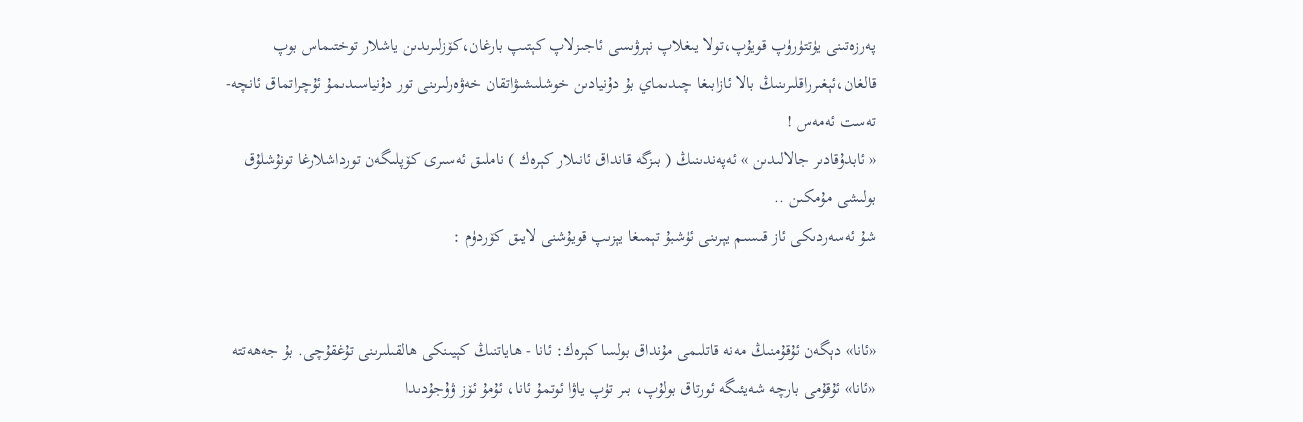پەرزەتىنى يۈتتۈرۈپ قويۇپ،تولا يىغلاپ نېرۋىسى ئاجىزلاپ كېتىپ بارغان،كۆزلىرىدىن ياشلار توختىماس بوپ قالغان،ئېغىرراقلىرىنىڭ بالا ئازابىغا چىدىماي بۇ دۇنيادىن خوشلىشىۋاتقان خەۋەرلىرىنى تور دۇنياسىدىمۇ ئۇچراتماق ئانچە-تەست ئەمەس !
« ئابدۇقادىر جالالىدىن » ئەپەندىنىڭ ( بىزگە قانداق ئانىلار كېرەك ) ناملىق ئەسىرى كۆپلىگەن تورداشلارغا تونۇشلۇق بولىشى مۇمكىن ..
شۇ ئەسەردىكى ئاز قىسىم يېرىنى ئۈشبۇ تېمىغا يېزىپ قويۇشنى لايىق كۆردۈم :


«ئانا» دېگەن ئۇقۇمنىڭ مەنە قاتلىمى مۇنداق بولسا كېرەك: ئانا - ھاياتنىڭ كېيىنكى ھالقىلىرىنى تۇغقۇچى. بۇ جەھەتتە «ئانا» ئۇقۇمى بارچە شەيئىگە ئورتاق بولۇپ، بىر تۈپ ياۋا ئوتمۇ ئانا، ئۇمۇ ئۆز ۋۇجۇدىدا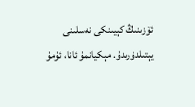ئۆزىنىڭ كېيىنكى نەسلىنى يېتىلدۈرىدۇ. مېكيانمۇ ئانا، ئۇمۇ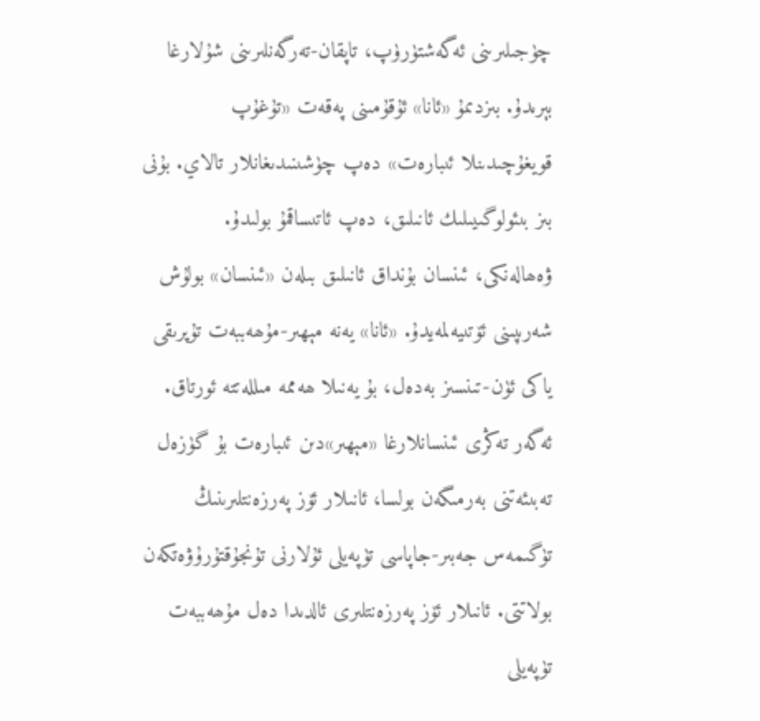چۈجىلىرىنى ئەگەشتۈرۈپ، تاپقان-تەرگەنلىرىنى شۇلارغا بېرىدۇ. بىزدىمۇ «ئانا» ئۇقۇمىنى پەقەت «تۇغۇپ قويغۇچىدىنلا ئىبارەت» دەپ چۈشىنىدىغانلار تالاي. بۇنى بىز بىئولوگىيىلىك ئانىلىق، دەپ ئاتىساقمۇ بولىدۇ. ۋەھالەنكى، ئىنسان بۇنداق ئانىلىق بىلەن «ئىنسان» بولۇش شەرىپىنى ئۆتىيەلمەيدۇ. «ئانا» يەنە مېھىر-مۇھەببەت تۇپرىقى ياكى ئۈن-تىنسىز بەدەل، بۇ يەنىلا ھەممە مىللەتتە ئورتاق. ئەگەر تەڭرى ئىنسانلارغا «مېھىر»دىن ئىبارەت بۇ گۈزەل تەبىئەتنى بەرمىگەن بولسا، ئانىلار ئۆز پەرزەنتلىرىنىڭ تۈگىمەس جەبىر-جاپاسى تۈپەيلى ئۇلارنى تۇنجۇقتۇرۇۋەتكەن بولاتتى. ئانىلار ئۆز پەرزەنتلىرى ئالدىدا دەل مۇھەببەت تۈپەيلى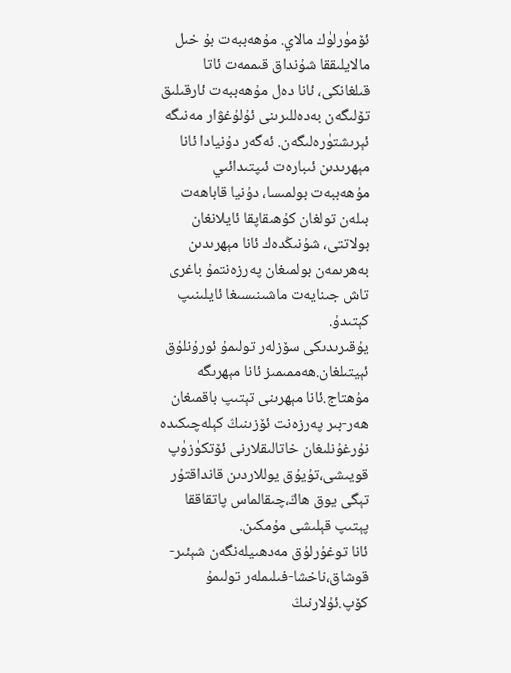ئۆمۈرلۈك مالاي. مۇھەببەت بۇ خىل مالايلىققا شۇنداق قىممەت ئاتا قىلغانكى، ئانا دەل مۇھەببەت ئارقىلىق تۆلىگەن بەدەللىرىنى ئۇلۇغۋار مەنىگە ئېرىشتۈرەلىگەن. ئەگەر دۇنيادا ئانا مېھرىدىن ئىبارەت ئىپتىدائىي مۇھەببەت بولمىسا، دۇنيا قاباھەت بىلەن تولغان كۇھىقاپقا ئايلانغان بولاتتى، شۇنىڭدەك ئانا مېھرىدىن بەھرىمەن بولمىغان پەرزەنتمۇ باغرى تاش جىنايەت ماشىنىسىغا ئايلىنىپ كېتىدۇ.
يۇقىرىدىكى سۆزلەر تولىمۇ ئورۇنلۇق ئېيتىلغان.ھەممىمىز ئانا مېھرىگە مۇھتاج.ئانا مېھرىنى تېتىپ باقمىغان ھەر-بىر پەرزەنت ئۆزىنىڭ كېلەچىكىدە نۇرغۇنلىغان خاتالىقلارنى ئۆتكۈزۈپ قويىشى،تۇيۇق يوللاردىن قانداقتۇر تېگى يوق ھاڭ،چىقالماس پاتقاققا پېتىپ قېلىشى مۇمكىن.
ئانا توغۇرلۇق مەدھىيلەنگەن شېئىر-قوشاق،ناخشا-فىلىملەر تولىمۇ كۆپ.ئۇلارنىڭ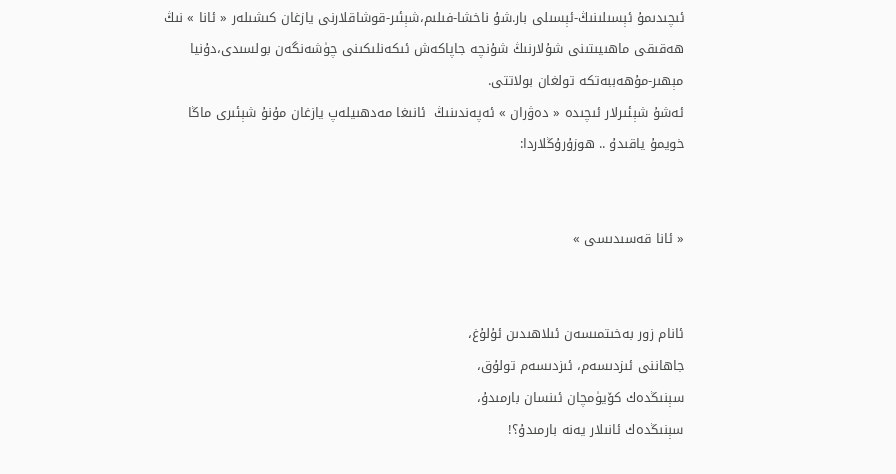ئىچىدىمۇ ئېسىلىنىڭ-ئېسىلى بار.شۇ ناخشا-فىلىم،شېئىر-قوشاقلارنى يازغان كىشىلەر « ئانا » نىڭ ھەقىقى ماھىيىتىنى شۇلارنىڭ شۇنچە جاپاكەش ئىكەنلىكىنى چۈشەنگەن بولسىدى،دۇنيا مېھىر-مۇھەببەتكە تولغان بولاتتى.
ئەشۇ شېئىرلار ئىچىدە « دەۋران » ئەپەندىنىڭ  ئانىغا مەدھىيلەپ يازغان مۇنۇ شېئىرى ماڭا خويمۇ ياقىدۇ .. ھوزۇرۇڭلاردا:


« ئانا قەسىدىسى »


ئانام زور بەخىتمىسەن ئىلاھىدىن ئۇلۇغ،
جاھاننى ئىزدىسەم، ئىزدىسەم تولۇق،
سېنىڭدەك كۆيۈمچان ئىنسان بارمىدۇ،
سېنىڭدەك ئانىلار يەنە بارمىدۇ؟!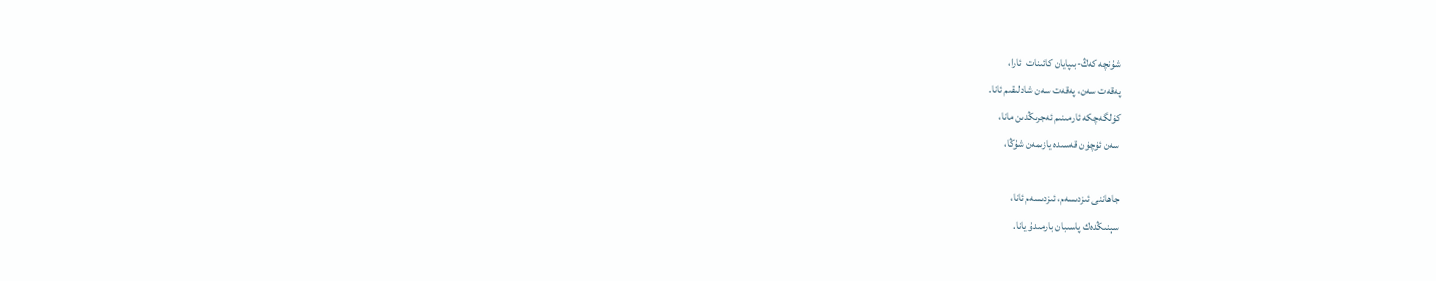شۇنچە كەڭ-بىپايان كائىنات  ئارا،
پەقەت سەن، پەقەت سەن شادلىقىم ئانا.
كۈلگەچكە ئارمىنىم ئەجرىڭدىن مانا،
سەن ئۈچۈن قەسىدە يازىمەن شۇڭا،

جاھاننى ئىزدىسەم، ئىزدىسەم ئانا،
سېنىڭدەك پاسىبان بارمىدۇ يانا.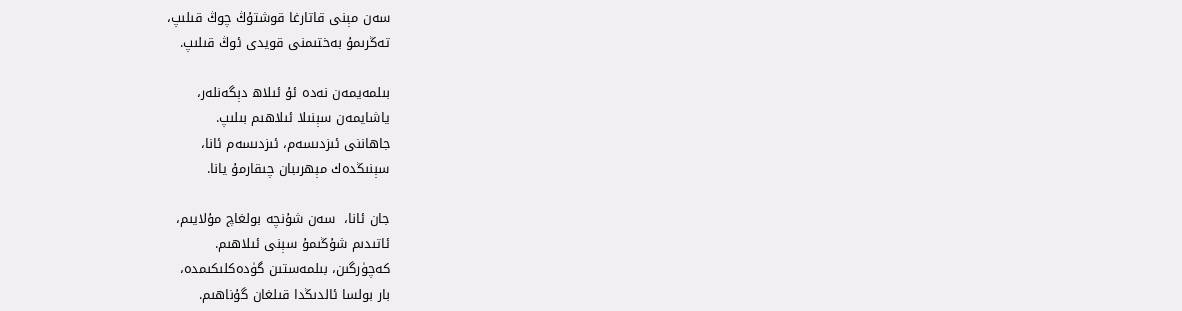سەن مېنى قاتارغا قوشتۇڭ چوڭ قىلىپ،
تەڭرىمۇ بەختىمنى قويدى ئوڭ قىلىپ.

بىلمەيمەن نەدە ئۇ ئىلاھ دېگەنلەر،
ياشايمەن سېنىلا ئىلاھىم بىلىپ.
جاھاننى ئىزدىسەم، ئىزدىسەم ئانا،
سېنىڭدەك مېھرىبان چىقارمۇ يانا.

جان ئانا،  سەن شۇنچە بولغاچ مۇلايىم،
ئاتىدىم شۇڭىمۇ سېنى ئىلاھىم.
كەچۈرگىن، بىلمەستىن گۈدەكلىكىمدە،
بار بولسا ئالدىڭدا قىلغان گۇناھىم.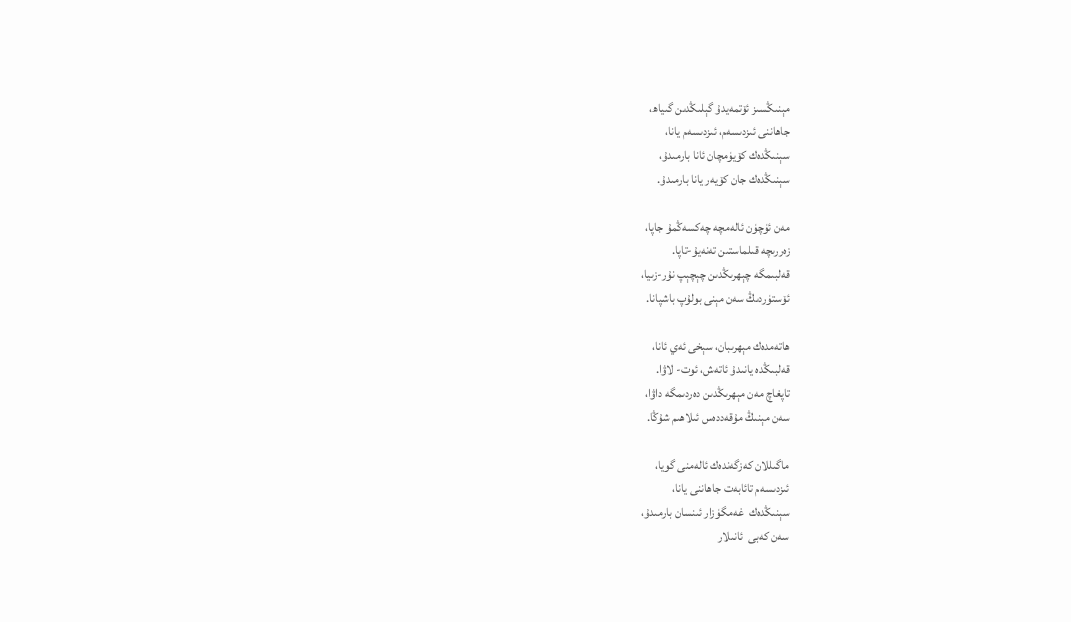مېنىڭسىز ئۆتمەيدۇ گېلىڭدىن گىياھ،
جاھاننى ئىزدىسەم، ئىزدىسەم يانا،
سېنىڭدەك كۆيۈمچان ئانا بارمىدۇ،
سېنىڭدەك جان كۆيەر يانا بارمىدۇ.

مەن ئۈچۈن ئالەمچە چەكسەڭمۇ جاپا،
زەررىچە قىلماستىن تەنەيۇ-تاپا.
قەلبىمگە چېھرىڭدىن چېچېپ نۇر-زىيا،
ئۆستۈردىڭ سەن مېنى بولۇپ باشپانا.

ھاتەمدەك مېھرىبان، سېخى ئەي ئانا،
قەلبىڭدە يانىدۇ ئاتەش، ئوت- لاۋا.
تاپغاچ مەن مېھرىڭدىن دەردىمگە داۋا،
سەن مېنىڭ مۇقەددەس ئىلاھىم شۇڭا.

ماگىللان كەزگەندەك ئالەمنى گويا،
ئىزدىسەم تائابەت جاھاننى يانا،
سېنىڭدەك  غەمگۈزار ئىنسان بارمىدۇ،
سەن كەبى  ئانىلار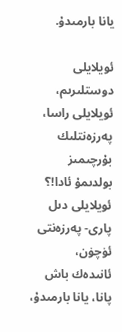يانا بارمىدۇ.

ئويلايلى دوستلىرىم، ئويلايلى راسا،
پەرزەنتلىك بۇرچىمىز بولدىمۇ ئادا!؟
ئويلايلى دىل پارى- پەرزەنتى ئۈچۈن،
ئانىدەك باش پانا، يانا بارمىدۇ،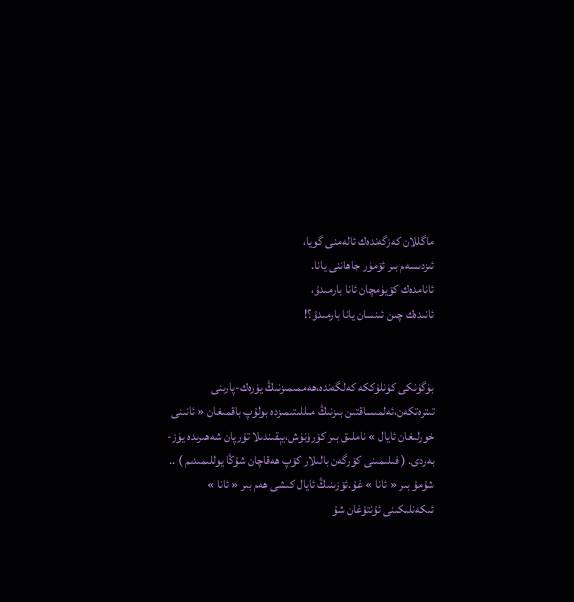ماگللان كەزگەندەك ئالەمنى گويا،
ئىزدىسەم بىر ئۆمۈر جاھاننى يانا.
ئانامدەك كۆيۈمچان ئانا بارمىدۇ،
ئانىدەك چىن ئىنسان يانا بارمىدۇ؟!


بۈگۈنكى كۈنلۈككە كەلگەندە،ھەممىمىزنىڭ يۈرەك-پارىنى تىترەتكەن،ئەلمىساقتىن بىزنىڭ مىللىتىمىزدە بولۇپ باقمىغان « ئانىنى خورلىغان ئايال » ناملىق بىر كۆرۈنۈش،يېقىندىلا تۇرپان شەھىرىدە يۈز-بەردى. ( فىلىمىنى كۆرگەن بالىلار كۆپ ھەقاچان شۇڭا يوللىمىدىم ) ..
شۇمۇ بىر « ئانا » غۇ.ئۆزىنىڭ ئايال كىشى ھەم بىر « ئانا » ئىكەنلىكىنى ئۇنتۇغان شۇ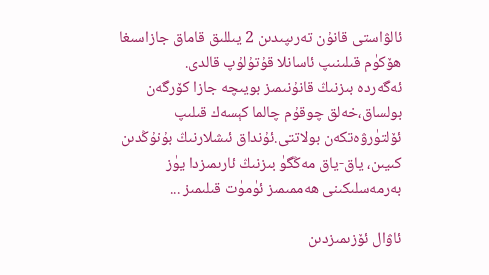ئالۋاستى قانۇن تەرىپىدىن 2 يىللىق قاماق جازاسىغا ھۆكۈم قىلىنىپ ئاسانلا قۇتۇلۇپ قالدى.
ئەگەردە بىزنىڭ قانۇنىمىز بويىچە جازا كۆرگەن بولساق،خەلق چوقۇم چالما كېسەك قىلىپ ئۆلتۈرۋەتكەن بولاتتى.ئۇنداق ئىشلارنىڭ بۇنۇڭدىن كىيىن، ياق-ياق مەڭگۈ بىزنىڭ ئارىمىزدا يۈز بەرمەسلىكىنى ھەممىمىز ئۈمۈت قىلىمىز ...

ئاۋال ئۆزىمىزدىن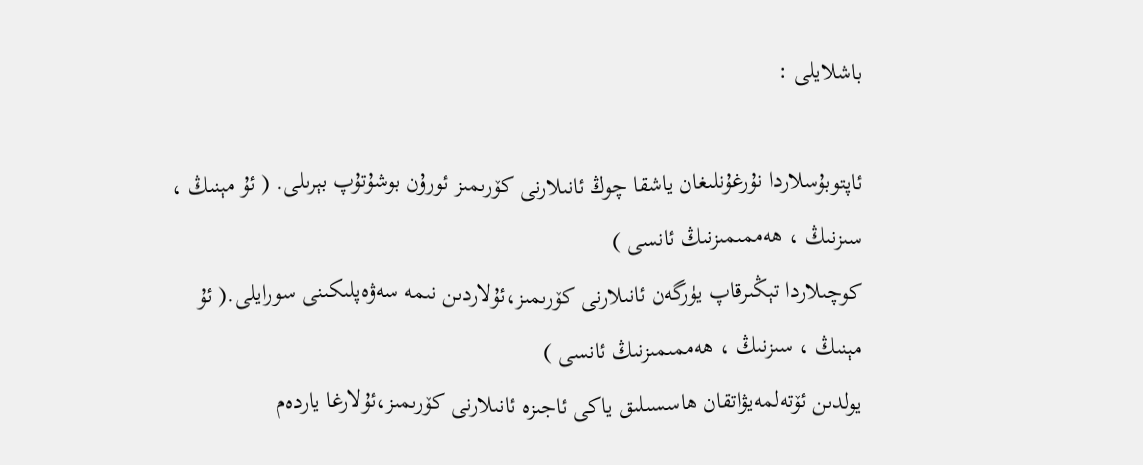باشلايلى :

ئاپتوبۇسلاردا نۇرغۇنلىغان ياشقا چوڭ ئانىلارنى كۆرىمىز ئورۇن بوشۇتۇپ بېرىلى. ( ئۇ مېنىڭ ، سىزنىڭ ، ھەممىمىزنىڭ ئانسى )
كوچىلاردا تېڭىرقاپ يۈرگەن ئانىلارنى كۆرىمىز،ئۇلاردىن نىمە سەۋەپلىكىنى سورايلى.( ئۇ مېنىڭ ، سىزنىڭ ، ھەممىمىزنىڭ ئانسى )
يولدىن ئۆتەلمەيۋاتقان ھاسسىلىق ياكى ئاجىزە ئانىلارنى كۆرىمىز،ئۇلارغا ياردەم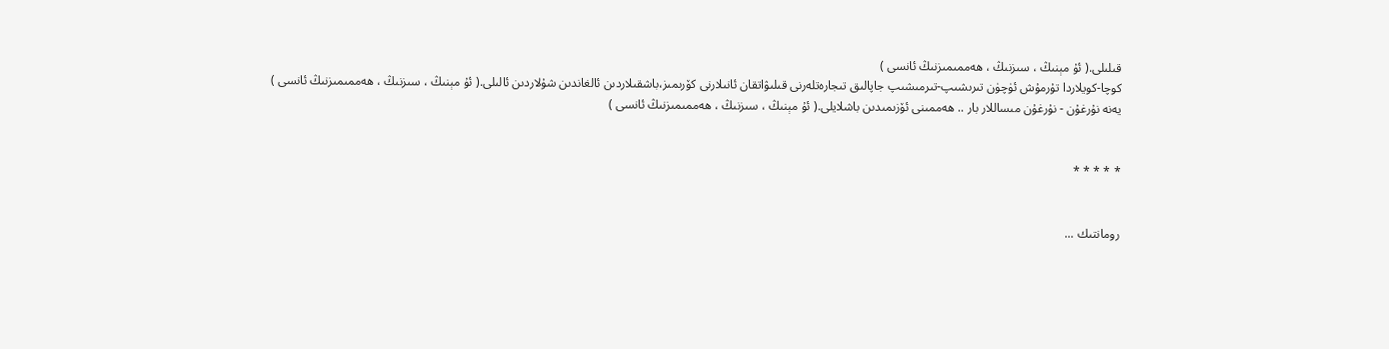قىلىلى.( ئۇ مېنىڭ ، سىزنىڭ ، ھەممىمىزنىڭ ئانسى )
كوچا-كويلاردا تۇرمۇش ئۈچۈن تىرىشىپ-تىرمىشىپ جاپالىق تىجارەتلەرنى قىلىۋاتقان ئانىلارنى كۆرىمىز،باشقىلاردىن ئالغاندىن شۇلاردىن ئالىلى.( ئۇ مېنىڭ ، سىزنىڭ ، ھەممىمىزنىڭ ئانسى )
يەنە نۇرغۇن - نۇرغۇن مىساللار بار .. ھەممىنى ئۆزىمىدىن باشلايلى.( ئۇ مېنىڭ ، سىزنىڭ ، ھەممىمىزنىڭ ئانسى )


* * * * *


رومانتىك ...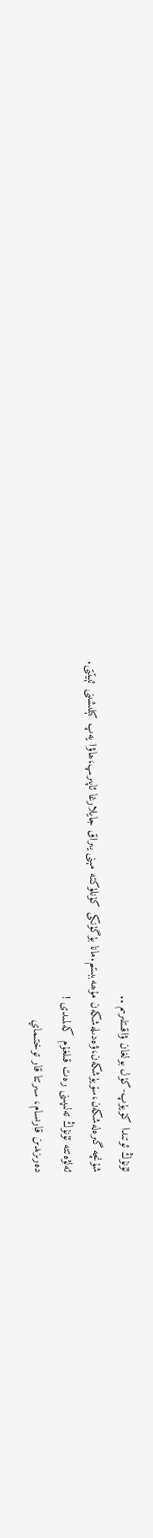ئۇنۇڭ ئوتىدا كۆيۈپ-كۈل بولغان ۋاقىتلىرىم ..
شۇنچە گىرەلەشكەن،سۆيۈشكەن،ۋەدىلەشكەن مۇھەببىتىم.مانا بۈگۈنكى كۈنلۈكتە مېنى يىراق جايلارغا ئاپىرىپ،ھاۋا يەپ كېلىشىنى ئېيتتى.
ئەلۋەتتە ئۇنۇڭ تەلىپىنى رەت قىلغۇم كەلمىدى !
دەرىزىدىن قارىسام، سىرتتا قار توختىماي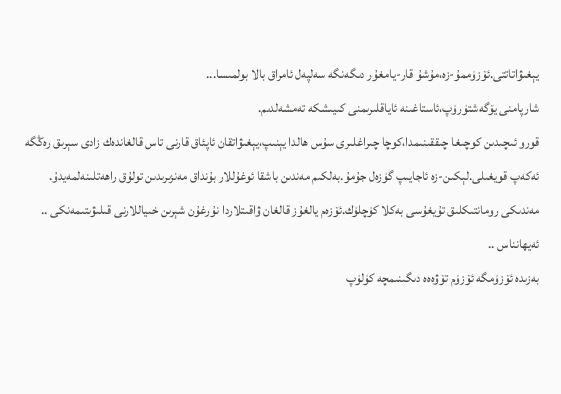يېغىۋاتاتتى.ئۆزۈممۇ-زە،مۇشۇ قار-يامغۇر دىگەنگە سەلپەل ئامراق بالا بولمىسا...
شارپامنى يۆگەشتۈرۈپ،ئاستاغىنە ئاياقلىرىمنى كىيىشكە تەمشەلدىم.
قورو ئىچىدىن كوچىغا چىققىنىمدا،كوچا چىراغلىرى سۇس ھالدا يېنىپ،يېغىۋاتقان ئاپئاق قارنى تاس قالغاندەك زادى سېرىق رەڭگە ئەكەپ قويغىلى.لېكىن-زە ئاجايىپ گۈزەل جۇمۇ.بەلكىم مەندىن باشقا ئوغۇللار بۇنداق مەنزىرىدىن تولۇق راھەتلىنەلمەيدۇ.
مەندىكى رومانتىكلىق تۇيغۇسى بەكلا كۈچلۈك.ئۆزەم يالغۇز قالغان ۋاقىتلاردا نۇرغۇن شېرىن خىياللارنى قىلىۋىتىمەنكى .. ئەيھانناس ..
بەزىدە ئۆزۈمگە ئۆزۈم تۆۋەەە دىگىنىمچە كۈلۈپ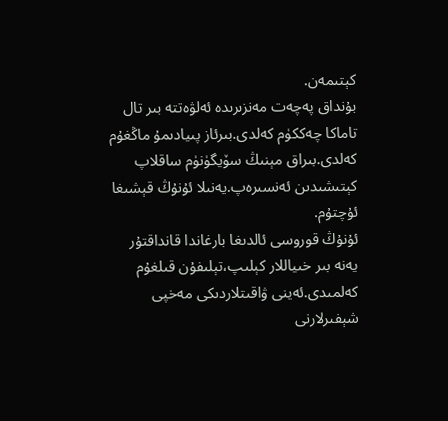كېتىمەن.
بۇنداق پەچەت مەنزىرىدە ئەلۋەتتە بىر تال تاماكا چەككۈم كەلدى.بىرئاز پىيادىمۇ ماڭغۇم كەلدى.بىراق مېنىڭ سۆيگۈنۈم ساقلاپ كېتىشىدىن ئەنسىرەپ.يەنىلا ئۇنۇڭ قېشىغا ئۇچتۇم.
ئۇنۇڭ قوروسى ئالدىغا بارغاندا قانداقتۇر يەنە بىر خىياللار كېلىپ،تېلىفۇن قىلغۇم كەلمىدى.ئەينى ۋاقىتلاردىكى مەخپى شېفىرلارنى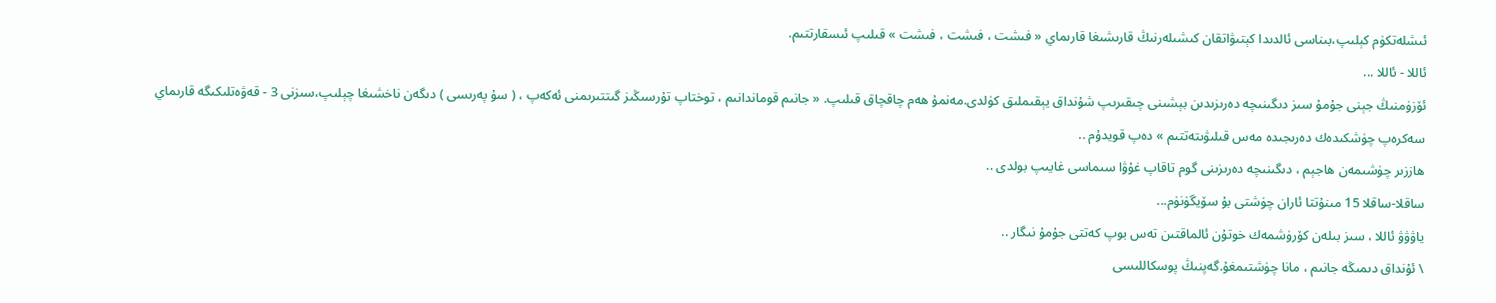ئىشلەتكۈم كېلىپ،بىناسى ئالدىدا كېتىۋاتقان كىشىلەرنىڭ قارىشىغا قارىماي « فىشت ، فىشت ، فىشت » قىلىپ ئىسقارتتىم.
ئاللا - ئاللا ...
ئۆزۈمنىڭ جېنى جۇمۇ سىز دىگىنىچە دەرىزىدىن بېشىنى چىقىرىپ شۇنداق يېقىملىق كۈلدى.مەنمۇ ھەم چاقچاق قىلىپ. « جانىم قوماندانىم ، توختاپ تۇرسىڭىز گىتتىرىمنى ئەكەپ ، ( سۇ پەرىسى ) دىگەن ناخشىغا چېلىپ،سىزنى 3 - قەۋەتلىكىگە قارىماي سەكرەپ چۈشكىدەك دەرىجىدە مەس قىلىۋىتەتتىم » دەپ قويدۇم ..
ھاززىر چۈشىمەن ھاجېم ، دىگىنىچە دەرىزىنى گوم تاقاپ غۇۋا سىماسى غايىپ بولدى ..
ساقلا-ساقلا 15 مىنۇتتا ئاران چۈشتى بۇ سۆيگۈنۈم...
ياۋۋۋ ئاللا ، سىز بىلەن كۆرۈشمەك خوتۇن ئالماقتىن تەس بوپ كەتتى جۇمۇ نىگار ..
\ ئۇنداق دىمىڭە جانىم ، مانا چۈشتىمغۇ.گەپنىڭ پوسكاللىسى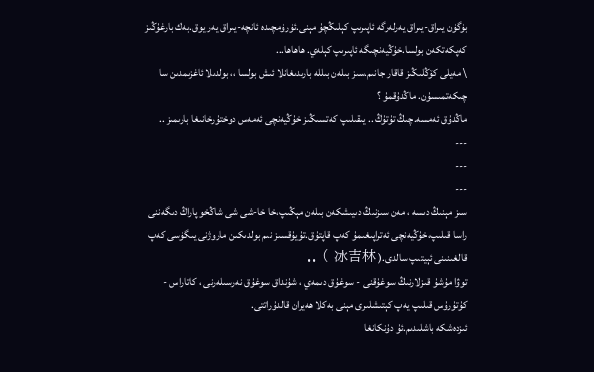بۈگۈن يىراق-يىراق يەرلەرگە ئاپىرىپ كېلىڭچۇ مېنى.ئۈرۈمچىدە ئانچە-يىراق يەر يوق.بەك بارغۇڭىز كەپكەتكەن بولسا.خۇڭيەنچىگە ئاپىرىپ كېلەي. ھاھاھا...
\ مەيلى كۆڭلىڭىز قاقار جانىم.سىز بىلەن بىللە بارىدىغانلا ئىش بولسا ،، بولدىلا ئاغزىمدىن سا چىكەتمىسۇن. ماڭدۇقمۇ ؟
ماڭدۇق ئەمسە.چىڭ تۇتۇڭ .. يىقىلىپ كەتسىڭىز خۇڭيەنچى ئەمەس دوختۇرخانىغا بارىمىز ..
---
---
---
سىز مېنىڭ دىسە ، مەن سىزنىڭ دىيىشكەن بىلەن مېڭىپ،خا خا-شى شى شاڭخو پاراڭ دىگەننى راسا قىلىپ،خۇڭيەنچى ئەتراپىغىمۇ كەپ قاپتۇق.تۇيۇقسىز نىم بولدىكىن ماروژنى يىگۈسى كەپ قالغىنىنى ئېيتىپ سالدى.( 冰吉林 ) ..
توۋا مۇشۇ قىزلارنىڭ سوغۇقنى - سوغۇق دىمەي ، شۇنداق سوغۇق نەرسىلەرنى ، كاتاراس - كۇتۇرۇس قىلىپ يەپ كېتىشلىرى مېنى بەكلا ھەيران قالدۇراتتى.
ئىزدەشكە باشلىدىم.ئۇ دۇنكانغا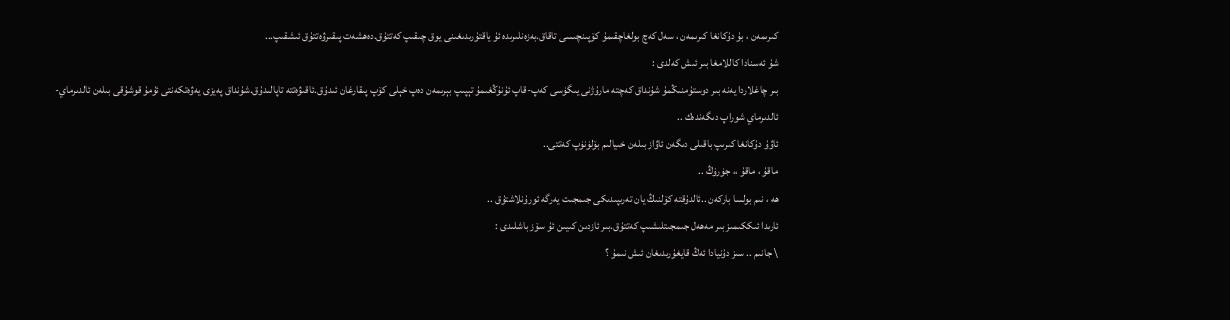كىرىمەن ، بۇ دۇكانغا كىرىمەن ، سەل كەچ بولغاچقىمۇ كۆپىنچىسى تاقاق.بەزەنلىرىدە ئۇ ياقتۇرىدىغىنى يوق چىقىپ كەتتۇق.دەھشەت پىقىرۋەتتۇق ئىشقىپ...
شۇ ئەسنادا كاللامغا بىر ئىش كەلدى :
بىر چاغلاردا يەنە بىر دوستۇمنىڭمۇ شۇنداق كەچتە مارۇژنى يىگۈسى كەپ-قاپ ئۇنۇڭغىمۇ تېپىپ بېرىمەن دەپ خېلى كۆپ پىقارغان ئىدۇق.ئاقىۋەتتە تاپالىدۇق.شۇنداق پەيزى يەۋەتكەنتى ئۇمۇ قوشۇقى بىلەن ئالدىرماي-ئالدىرماي شوراپ دىگەندەك ..
ئاۋۇ دۇكانغا كىرىپ باقىلى دىگەن ئاۋاز بىلەن خىيالىم بۆلۈنۈپ كەتتى..
ماقۇ ، ماقۇ ،، جۈرۈڭ ..
ھە ، نىم بولسا باركەن ..ئالدۇقتە كۆلنىڭ يان تەرىپىدىكى جىمجىت يەرگە ئورۇنلاشتۇق ..
ئارىدا ئىككىمىز بىر مەھەل جىمجىتلىشىپ كەتتۇق.بىر ئازدىن كىيىن ئۇ سۆز باشلىدى :
\ جانىم .. سىز دۇنيادا ئەڭ قايغۇرىدىغان ئىش نىمۇ ؟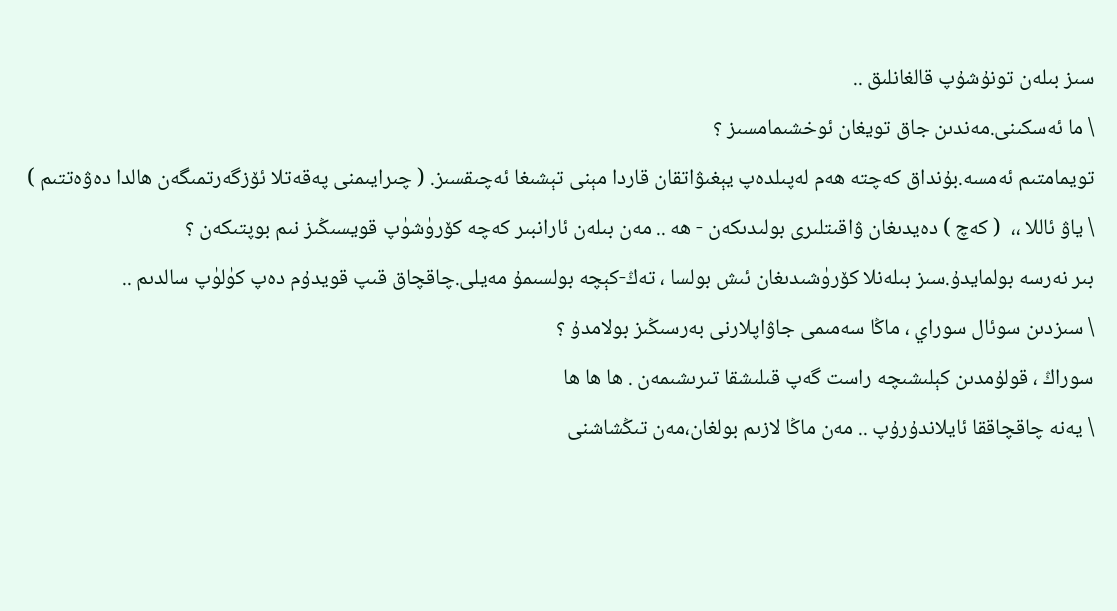سىز بىلەن تونۇشۇپ قالغانلىق ..
\ ما ئەسكىنى.مەندىن جاق تويغان ئوخشىمامسىز ؟
تويمامتىم ئەمسە.بۇنداق كەچتە ھەم لەپىلدەپ يېغىۋاتقان قاردا مېنى تېشىغا ئەچىقسىز. ( چىرايىمنى پەقەتلا ئۆزگەرتمىگەن ھالدا دەۋەتتىم )
\ ياۋ ئاللا ،،  ( كەچ ) دەيدىغان ۋاقىتلىرى بولىدىكەن - ھە .. مەن بىلەن ئارانبىر كەچە كۆرۈشۈپ قويسىڭىز نىم بوپتىكەن ؟
بىر نەرسە بولمايدۇ.سىز بىلەنلا كۆرۈشىدىغان ئىش بولسا ، تەڭ-كېچە بولسىمۇ مەيلى.چاقچاق قىپ قويدۇم دەپ كۈلۈپ سالدىم ..
\ سىزدىن سوئال سوراي ، ماڭا سەمىمى جاۋاپلارنى بەرسىڭىز بولامدۇ ؟
سوراڭ ، قولۇمدىن كېلىشىچە راست گەپ قىلىشقا تىرىشىمەن . ھا ھا ھا
\ يەنە چاقچاققا ئايلاندۇرۇپ .. مەن ماڭا لازىم بولغان،مەن تىڭشاشنى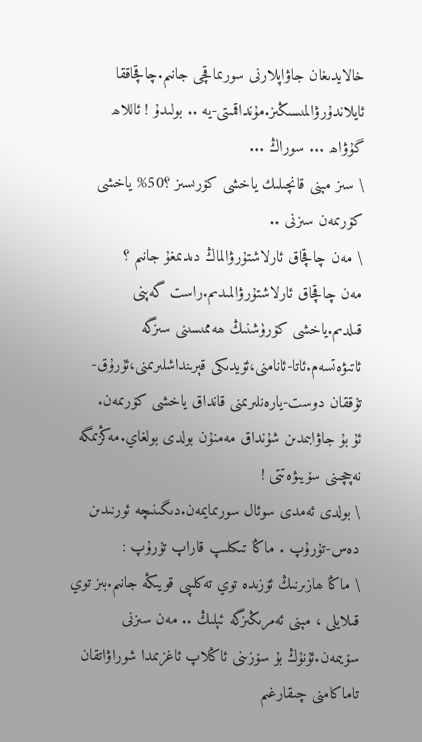خالايدىغان جاۋاپلارنى سورىماقچى جانىم.چاقچاققا ئايلاندۇرۋالمىسىڭىز.مۇنداقمىتى-يە .. بولىدۇ ! ئاللاھ گۇۋاھ ... سوراڭ ...
\ سىز مېنى قانچىلىك ياخشى كۆرىسىز ؟50% ياخشى كۆرىمەن سىزنى ..
\ مەن چاقچاق ئارلاشتۇرۋالماڭ دىدىمغۇ جانىم ؟
مەن چاقچاق ئارلاشتۇرۋالمىدىم.راست گەپنى قىلدىم.ياخشى كۆرۈشنىڭ ھەممىسىنى سىزگە ئاتىۋەتسەم.ئاتا-ئانامنى،ئۆيدىكى قېرىنداشلىرىمنى،ئۇرۇق-تۇققان دوست-يارەنلىرىمنى قانداق ياخشى كۆرىمەن.
ئۇ بۇ جاۋابىمدىن شۇنداق مەمنۇن بولدى بولغاي.مەڭزىمگە نەچچىنى سۆيىۋەتتى !
\ بولدى ئەمدى سوئال سورىمايمەن.دىگىنىچە ئورنىدىن دەس-تۇرۇپ . ماڭا تىكىلىپ قاراپ تۇرۇپ :
\ ماڭا ھازىرنىڭ ئۆزىدە توي تەكلىپى قويىڭە جانىم.بىز توي قىلايلى ، مېنى ئەمرىڭىزگە ئېلىڭ .. مەن سىزنى سۆيىمەن.ئۇنۇڭ بۇ سۆزىنى ئاڭلاپ ئاغزىمدا شوراۋاتقان تاماكامنى چىقارغىم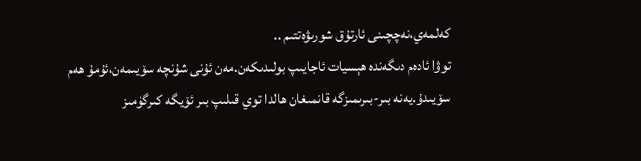كەلمەي،نەچچىنى ئارتۇق شورىۋەتتىم ..
توۋا ئادەم دىگەندە ھېسيات ئاجايىپ بولىدىكەن.مەن ئۇنى شۇنچە سۆيىمەن،ئۇمۇ ھەم سۆيىدۇ.يەنە بىر-بىرىمىزگە قانمىغان ھالدا توي قىلىپ بىر ئۆيگە كىرگۈمىز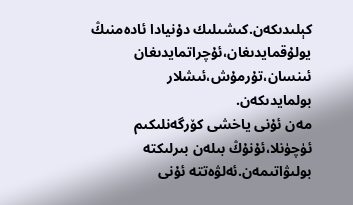كېلىدىكەن.كىشىلىك دۇنيادا ئادەمنىڭ يولۇقمايدىغان،ئۇچراتمايدىغان ئىنسان،تۇرمۇش،ئىشلار بولمايدىكەن.
مەن ئۇنى ياخشى كۆرگەنلىكىم ئۈچۈنلا،ئۇنۇڭ بىلەن بىرلىكتە بولىۋاتىمەن.ئەلۋەتتە ئۇنى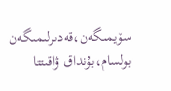سۆيمىگەن،قەدىرلىمىگەن بولسام،بۇنداق ۋاقىتتا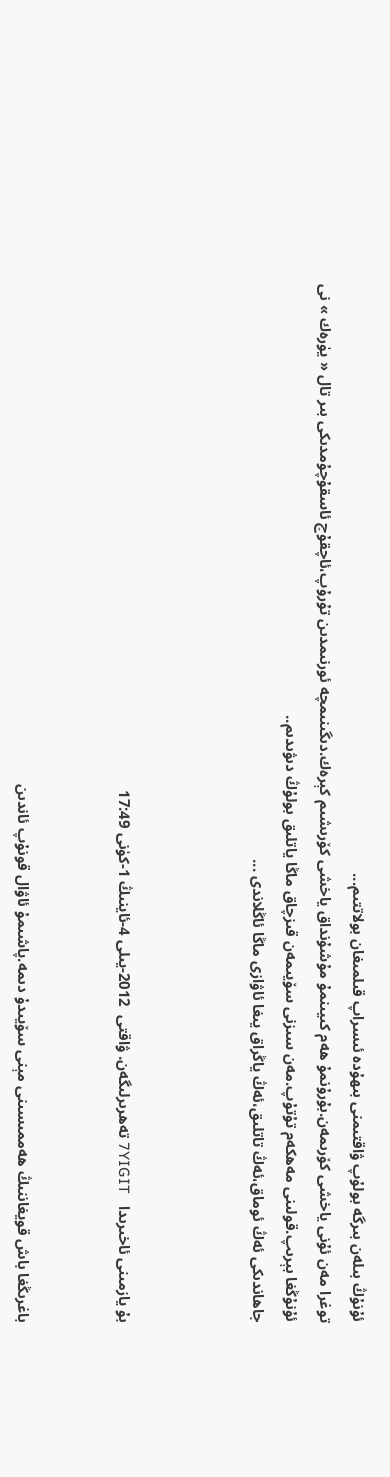ئۇنۇڭ بىلەن بىرگە بولۇپ ۋاقتىمنى بىھۇدە ئىسراپ قىلمىغان بولاتتىم...
توغرا مەن ئۇنى ياخشى كۆرىمەن.بۇرۇنمۇ ھەم كىيىنمۇ مۇشۇنداق ياخشى كۆرىشىم كېرەك.دىگىنىمچە ئورنىمدىن تۇرۇپ،ئاچقۇچ ئاسقۇچۇمدىكى بىر تال « يۈرەك » نى ئۇنۇڭغا بېرىپ.قولىنى مەھكەم تۇتۇپ.مەن سىزنى سۆيىمەن قىزچاق ماڭا ياتلىق بولۇڭ دىۋىدىم..
جاھاندىكى ئەڭ ئوماق،ئەڭ تاتلىق،ئەڭ ياڭراق يىغا ئاۋازى ماڭا ئاڭلاندى ...



بۇ يازمىنى ئاخىرىدا   7YIGIT تەھرىرلىگەن. ۋاقتى  2012-يىلى 4-ئاينىڭ 1-كۈنى 17:49


باغرىڭغا باش قويغاننىڭ ھەممىسىنى مېنى سۆيىدۇ دىمە.پاشىمۇ ئاۋال قونۇپ ئاندىن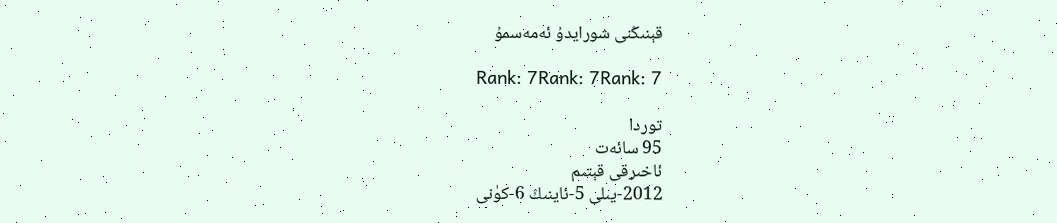قېنىڭنى شورايدۇ ئەمەسمۇ

Rank: 7Rank: 7Rank: 7

توردا
95 سائەت
ئاخىرقى قېتىم
2012-يىلى 5-ئاينىڭ 6-كۈنى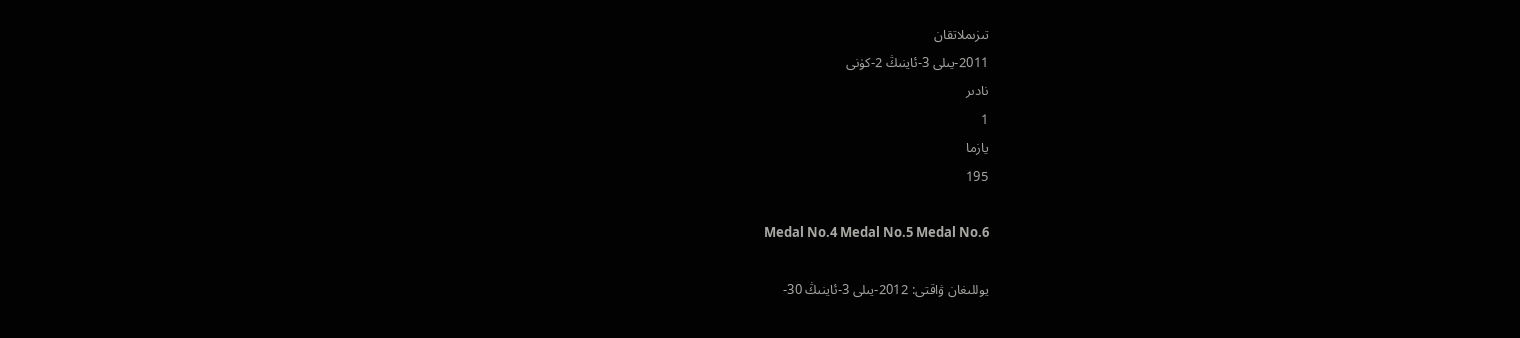تىزىملاتقان
2011-يىلى 3-ئاينىڭ 2-كۈنى
نادىر
1
يازما
195

Medal No.4 Medal No.5 Medal No.6

يوللىغان ۋاقتى: 2012-يىلى 3-ئاينىڭ 30-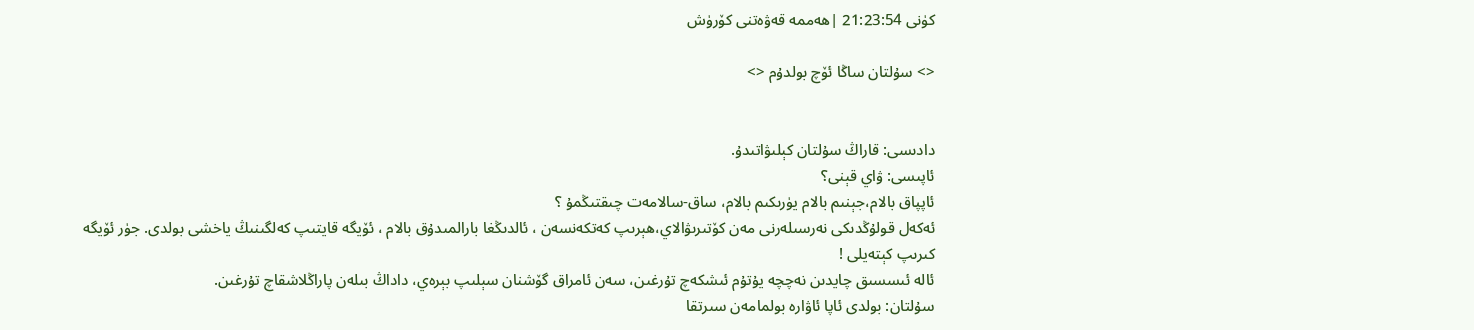كۈنى 21:23:54 |ھەممە قەۋەتنى كۆرۈش

<> سۇلتان ساڭا ئۆچ بولدۇم <>


دادىسى: قاراڭ سۇلتان كېلىۋاتىدۇ.
ئاپىسى: ۋاي قېنى؟
ئاپپاق بالام،جېنىم بالام يۈرىكىم بالام، ساق-سالامەت چىقتىڭمۇ ؟
ئەكەل قولۇڭدىكى نەرسىلەرنى مەن كۆتىرىۋالاي،ھېرىپ كەتكەنسەن ، ئالدىڭغا بارالمىدۇق بالام ، ئۆيگە قايتىپ كەلگىنىڭ ياخشى بولدى. جۈر ئۆيگە كىرىپ كېتەيلى !
ئالە ئىسسىق چايدىن نەچچە يۇتۇم ئىشكەچ تۇرغىن، سەن ئامراق گۆشنان سېلىپ بېرەي، داداڭ بىلەن پاراڭلاشقاچ تۇرغىن.
سۇلتان: بولدى ئاپا ئاۋارە بولمامەن سىرتقا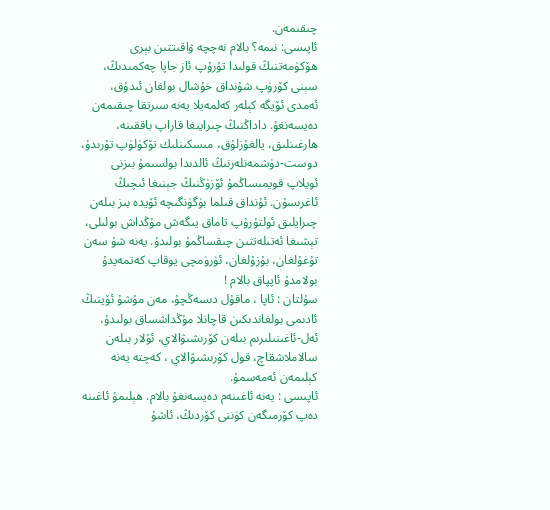چىقىمەن.
ئاپىسى: نىمە؟ بالام نەچچە ۋاقىتتىن بېرى ھۆكۈمەتنىڭ قولىدا تۇرۇپ ئاز جاپا چەكمىدىڭ، سېنى كۆرۈپ شۇنداق خۇشال بولغان ئىدۇق، ئەمدى ئۆيگە كېلەر كەلمەيلا يەنە سىرتقا چىقىمەن دەيسەنغۇ. داداڭنىڭ چىرايىغا قاراپ باققىنە، ھارغىنلىق، يالغۇزلۇق، مىسكىنلىك تۆكۈلۈپ تۇرىدۇ، دوست-دۈشمەنلەرنىڭ ئالدىدا بولسىمۇ بىزنى ئويلاپ قويمىساڭمۇ ئۆزۈڭنىڭ جېنىغا ئىچىڭ ئاغرىسۇن. ئۇنداق قىلما بۈگۈنگىچە ئۆيدە بىز بىلەن چىرايلىق ئولتۇرۇپ تاماق يىگەش مۇڭداش بولىلى، تېشىغا ئەتىلەتتىن چىقساڭمۇ بولىدۇ. يەنە شۇ سەن تۇغۇلغان، بۇزۇلغان، ئۈرۈمچى يوقاپ كەتمەيدۇ بولامدۇ ئاپپاق بالام !
سۇلتان : ئاپا ، ماقۇل دىسەڭچۇ، مەن مۇشۇ ئۆينىڭ ئادىمى بولغاندىكىن قاچانلا مۇڭداشساق بولىدۇ، ئەل-ئاغىنىلىرىم بىلەن كۆرىشىۋالاي، ئۇلار بىلەن سالاملاشقاچ، قول كۆرىشىۋالاي ، كەچتە يەنە كېلىمەن ئەمەسمۇ.
ئاپىسى : يەنە ئاغىنەم دەيسەنغۇ بالام. ھېلىمۇ ئاغىنە دەپ كۆرمىگەن كۈننى كۆردىڭ، ئاشۇ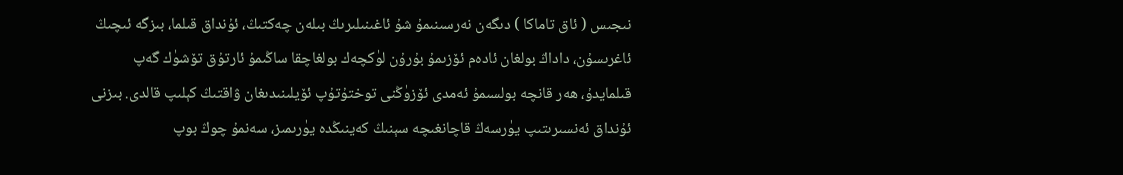نىجىس ( ئاق تاماكا ) دىگەن نەرسىنىمۇ شۇ ئاغىنىلىرىڭ بىلەن چەكتىڭ، ئۇنداق قىلما، بىزگە ئىچىڭ ئاغرىسۇن، داداڭ بولغان ئادەم ئۆزىمۇ بۇرۇن لۈكچەك بولغاچقا ساڭىمۇ ئارتۇق تۆشۈك گەپ قىلمايدۇ، ھەر قانچە بولسىمۇ ئەمدى ئۆزۈڭنى توختۇتۇپ ئۆيلىنىدىغان ۋاقتىڭ كېلىپ قالدى. بىزنى ئۇنداق ئەنسىرىتىپ يۈرسەڭ قاچانغىچە سېنىڭ كەينىڭدە يۈرىمىز، سەنمۇ چوڭ بوپ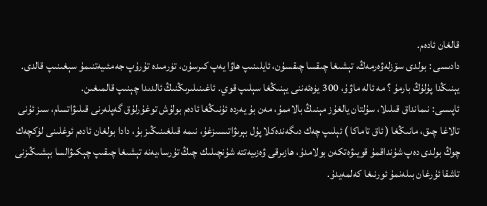قالغان ئادەم.
دادىسى : بولدى سۆزلەۋەرمەڭ، تېشىغا چىقسا چىقسۇن، ئايلىنىپ ھاۋا يەپ كىرسۇن، تۈرمىدە تۇرۇپ جەمئىيەتنىمۇ سېغىنىپ قالدى. يېنىڭدا پۇلۇڭ بارمۇ ؟ مە ئالە ماۋۇ، 300 يۈەئەننى يېنىڭغا سېلىپ قوي. ئاغىنىلىرىڭنىڭ ئالدىدا چېنىپ قالمىغىن.
ئاپىسى: نىمانداق قىلىلا، سۇلتان يالغۇز مېنىڭ بالاممۇ، مەن بۇ يەردە ئۇنىڭغا ئادەم بولۇش توغۇرلۇق گەپلەرنى قىلىۋاتسام، سىز ئۇنى تالاغا چىق، مانىڭغا ( ئاق تاماكا ) ئېلىپ چەك دىگەندەكلا پۇل بېرىۋاتىسىزغۇ، نىمە قىلغىنىڭىز بۇ، دادا بولغان ئادەم ئوغلىنى لۈكچەك چوڭ بولدى دەپ شۇنداقمۇ قويىۋەتكەن بولامدۇ، ھازىرقى ۋەزىيەتتە شۇنچىلىك چىڭ تۇرسا،يەنە تېشىغا چىقىپ چېكىۋالسا بېشىڭىزنى تاشقا ئۇرغان بىلەنمۇ ئورنىغا كەلمەيدۇ.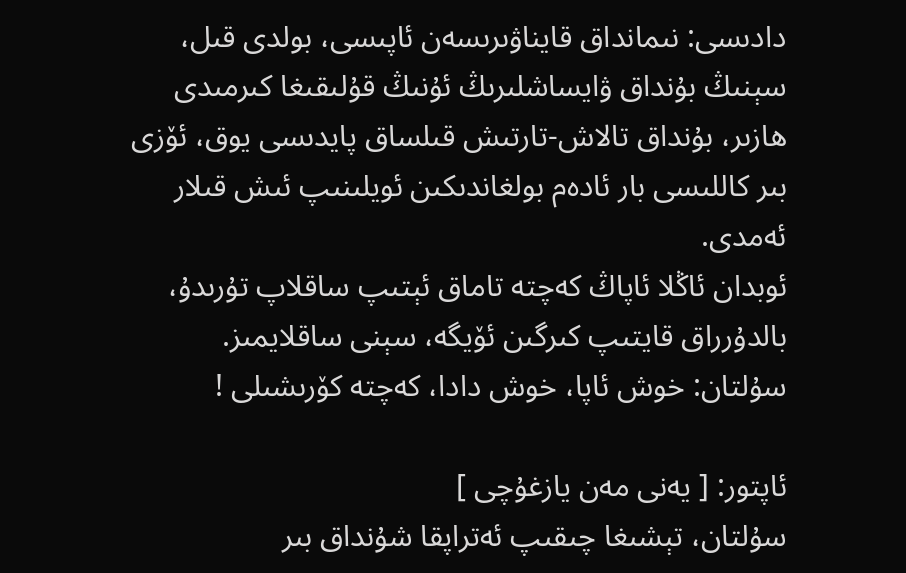دادىسى: نىمانداق قايناۋىرىسەن ئاپىسى، بولدى قىل، سېنىڭ بۇنداق ۋايساشلىرىڭ ئۇنىڭ قۇلىقىغا كىرمىدى ھازىر، بۇنداق تالاش-تارتىش قىلساق پايدىسى يوق، ئۆزى بىر كاللىسى بار ئادەم بولغاندىكىن ئويلىنىپ ئىش قىلار ئەمدى.
ئوبدان ئاڭلا ئاپاڭ كەچتە تاماق ئېتىپ ساقلاپ تۇرىدۇ، بالدۇرراق قايتىپ كىرگىن ئۆيگە، سېنى ساقلايمىز.
سۇلتان: خوش ئاپا، خوش دادا، كەچتە كۆرىشىلى !

ئاپتور: [ يەنى مەن يازغۇچى ]
سۇلتان، تېشىغا چىقىپ ئەتراپقا شۇنداق بىر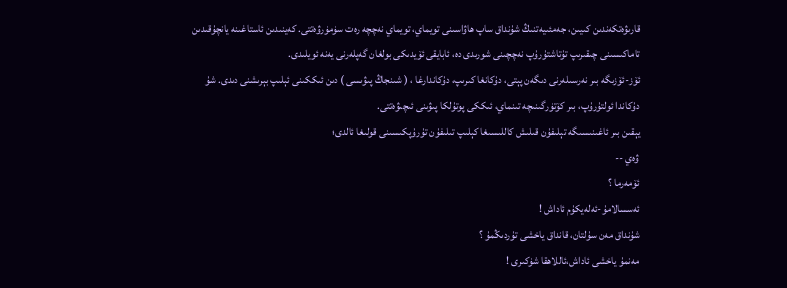قارىۋەتكەندىن كىيىن، جەمئىيەتنىڭ شۇنداق ساپ ھاۋاسىنى تويماي، تويماي نەچچە رەت سۈمۈرۋەتتى. كەينىدىن ئاستاغىنە يانچۇقىدىن تاماكىسىنى چىقىرىپ تۇتاشتۇرۇپ نەچچىنى شورىدى دە، ئابايقى ئۆيدىكى بولغان گەپلەرنى يەنە ئويلىدى.
ئۆز-ئۆزىگە بىر نەرسىلەرنى دىگەن پېتى، دۇكانغا كىرىپ، دۇكاندارغا ، ( شىنجاڭ پىۋىسى ) دىن ئىككىنى ئېلىپ بېرىشنى دىدى. شۇ دۇكاندا ئولتۇرۇپ، بىر كۆتۈرگىنىچە تىنماي، ئىككى پوتۇلكا پىۋىنى ئىچىۋەتتى.
يېقىن بىر ئاغىنىسىگە تېلىفۇن قىلىش كاللىسىغا كېلىپ تىلىفۇن تۇرۇپكىسىنى قولىغا ئالدى؛
ۋەي --
ئۆمەرما ؟
ئەسسالامۇ-ئەلەيكۇم ئاداش !
شۇنداق مەن سۇلتان، قانداق ياخشى تۇردىڭمۇ ؟
مەنمۇ ياخشى ئاداش،ئاللاھقا شۈكىرى !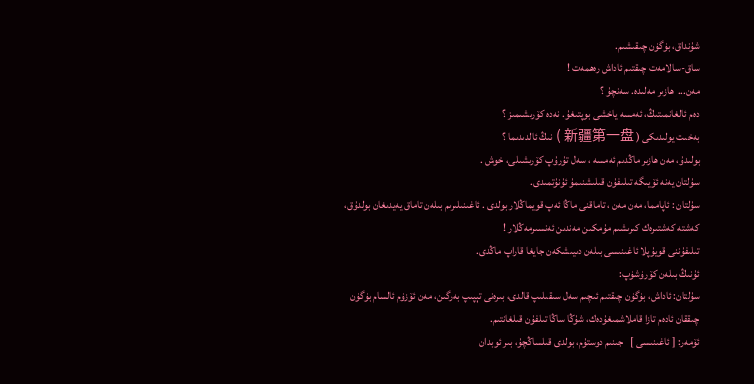شۇنداق، بۈگۈن چىقىشىم.
ساق-سالامەت چىقتىم ئاداش رەھمەت !
مەن...  ھازىر مەلىدە. سەنچۇ ؟
دەم ئالغانمىتىڭ، ئەمسە ياخشى بوپتىغۇ. نەدە كۆرىشىمىز ؟
بەخىت يولىدىكى ( 新疆第一盘 ) نىڭ ئالدىدىما ؟
بولىدۇ، مەن ھازىر ماڭدىم ئەمسە ، سەل تۇرۇپ كۆرىشىلى، خوش .
سۇلتان يەنە ئۆيىگە تىلىفۇن قىلىشنىمۇ ئۇنۇتمىدى.
سۇلتان : ئاپامما، مەن مەن ، تاماقنى ماڭا ئەپ قويماڭلار بولدى . ئاغىنىلىرىم بىلەن تاماق يەيدىغان بولدۇق، كەشتە كەشتىرەك كىرىشىم مۇمكىن مەندىن ئەنسىرمەڭلار !
تىلىفۇننى قويۇپلا ئاغىنىسى بىلەن دىيىشكەن جايغا قاراپ ماڭدى.
ئۇنىڭ بىلەن كۆرۈشۈپ:
سۇلتان: ئاداش، بۈگۈن چىقتىم ئىچىم سەل سىقىلىپ قالدى، بىرەنى تېپىپ بەرگىن، مەن ئۆزۈم ئالسام بۈگۈن چىققان ئادەم تازا قاملاشمىغۇدەك، شۇڭا ساڭا تىلفۇن قىلغانتىم.
ئۆمەر: [ ئاغىنىسى ]   جىنىم دوستۇم، بولدى قىلساڭچۇ، بىر ئوبدان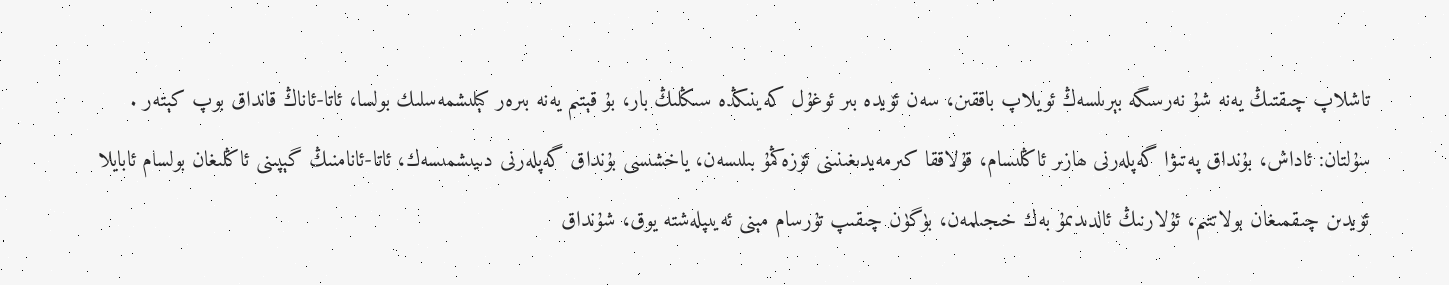تاشلاپ چىقتىڭ يەنە شۇ نەرسىگە بېرىلسەڭ ئويلاپ باققىن، سەن ئۆيدە بىر ئوغۇل كەينىڭدە سىڭلىڭ بار، بۇ قېتىم يەنە بىرەر كېلىشمەسلىك بولسا، ئاتا-ئاناڭ قانداق بوپ كېتەر .
سۇلتان: ئاداش، بۇنداق پەتىۋا گەپلەرنى ھازىر ئاڭلىسام، قۇلاققا كىرمەيدىغىنىنى ئۆزەڭمۇ بىلىسەن، ياخشىسى بۇنداق گەپلەرنى دىيىشمىسەك، ئاتا-ئانامنىڭ گېپىنى ئاڭلىغان بولسام ئابايلا ئۆيدىن چىقمىغان بولاتتىم، ئۇلارنىڭ ئالدىدىمۇ بەك خىجىلمەن، بۈگۈن چىقىپ تۇرسام مېنى ئەيىپلەشتە يوق، شۇنداق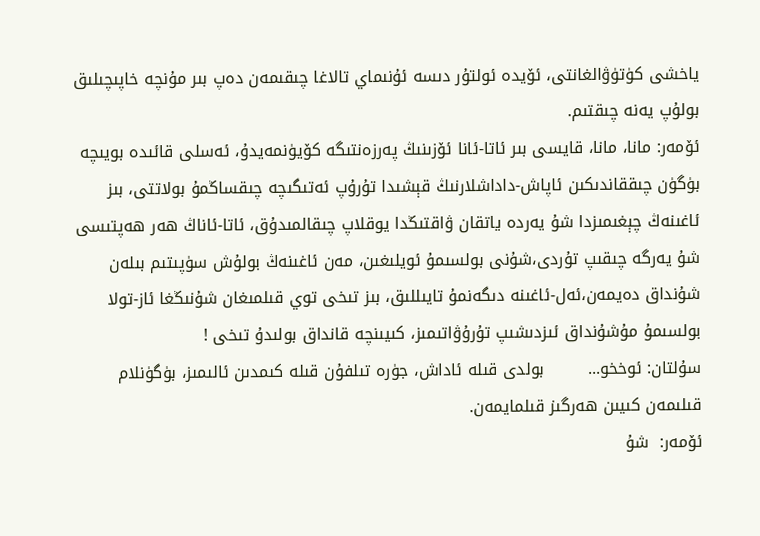ياخشى كۈتۈۋالغانتى، ئۆيدە ئولتۇر دىسە ئۇنىماي تالاغا چىقىمەن دەپ بىر مۇنچە خاپىچىلىق بولۇپ يەنە چىقتىم.
ئۆمەر: مانا، مانا، قايسى بىر ئاتا-ئانا ئۆزىنىڭ پەرزەنتىگە كۆيۈنمەيدۇ، ئەسلى قائىدە بويىچە بۈگۈن چىققاندىكىن ئاپاش-داداشلارنىڭ قېشىدا تۇرۇپ ئەتىگىچە چىقساڭمۇ بولاتتى، بىز ئاغىنەڭ چېغىمىزدا شۇ يەردە ياتقان ۋاقتىڭدا يوقلاپ چىقالمىدۇق، ئاتا-ئاناڭ ھەر ھەپتىسى شۇ يەرگە چىقىپ تۇردى،شۇنى بولسىمۇ ئويلىغىن، مەن ئاغىنەڭ بولۇش سۈپىتىم بىلەن شۇنداق دەيمەن،ئەل-ئاغىنە دىگەنمۇ تايىللىق، بىز تىخى توي قىلمىغان شۇنىڭغا ئاز-تولا بولسىمۇ مۇشۇنداق ئىزدىشىپ تۇرۇۋاتىمىز، كىيىنچە قانداق بولىدۇ تىخى !
سۇلتان: ئوخخو...        بولدى قىلە ئاداش، جۈرە تىلفۇن قىلە كىمدىن ئالىمىز، بۈگۈنلام قىلىمەن كىيىن ھەرگىز قىلمايمەن.
ئۆمەر:  شۇ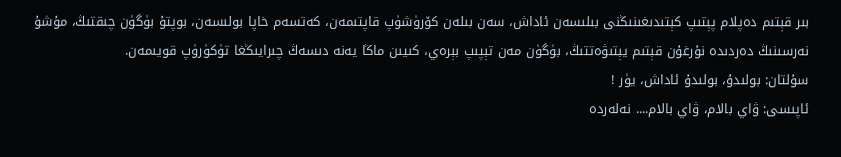بىر قېتىم دەپلام پېتىپ كېتىدىغىنىڭنى بىلىسەن ئاداش، سەن بىلەن كۆرۈشۈپ قاپتىمەن، كەتسەم خاپا بولىسەن، بوپتۇ بۈگۈن چىقتىڭ، مۇشۇ نەرسىنىڭ دەردىدە نۇرغۇن قېتىم يېتىۋەتتىڭ، بۈگۈن مەن تېپىپ بېرەي، كىيىن ماڭا يەنە دىسەڭ چىرايىڭغا تۈكۈرۈپ قويىمەن.
سۇلتان: بولىدۇ، بولىدۇ ئاداش، يۈر !
ئاپىسى: ۋاي بالام، ۋاي بالام.... نەلەردە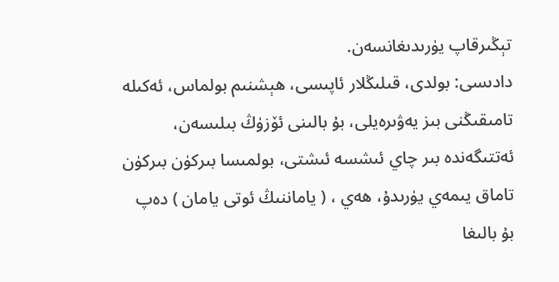تېڭىرقاپ يۈرىدىغانسەن.
دادىسى: بولدى، قىلىڭلار ئاپىسى، ھېشنىم بولماس، ئەكىلە تامىقىڭنى بىز يەۋىرەيلى، بۇ بالىنى ئۆزۈڭ بىلىسەن، ئەتتىگەندە بىر چاي ئىشسە ئىشتى، بولمىسا بىركۈن بىركۈن تاماق يىمەي يۈرىدۇ، ھەي ، ( ياماننىڭ ئوتى يامان ) دەپ بۇ بالىغا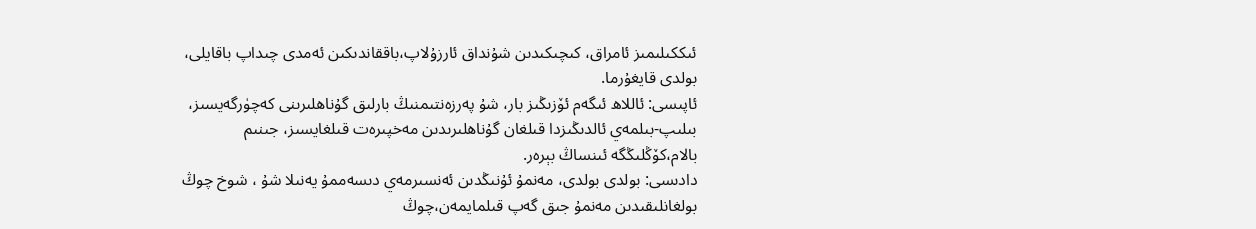ئىككىلىمىز ئامراق، كىچىكىدىن شۇنداق ئارزۇلاپ،باققاندىكىن ئەمدى چىداپ باقايلى، بولدى قايغۇرما.
ئاپىسى: ئاللاھ ئىگەم ئۆزىڭىز بار، شۇ پەرزەنتىمنىڭ بارلىق گۇناھلىرىنى كەچۈرگەيسىز، بىلىپ-بىلمەي ئالدىڭىزدا قىلغان گۇناھلىرىدىن مەخپىرەت قىلغايسىز، جىنىم بالام،كۆڭلىڭگە ئىنساڭ بېرەر.
دادىسى: بولدى بولدى، مەنمۇ ئۇنىڭدىن ئەنسىرمەي دىسەممۇ يەنىلا شۇ ، شوخ چوڭ بولغانلىقىدىن مەنمۇ جىق گەپ قىلمايمەن،چوڭ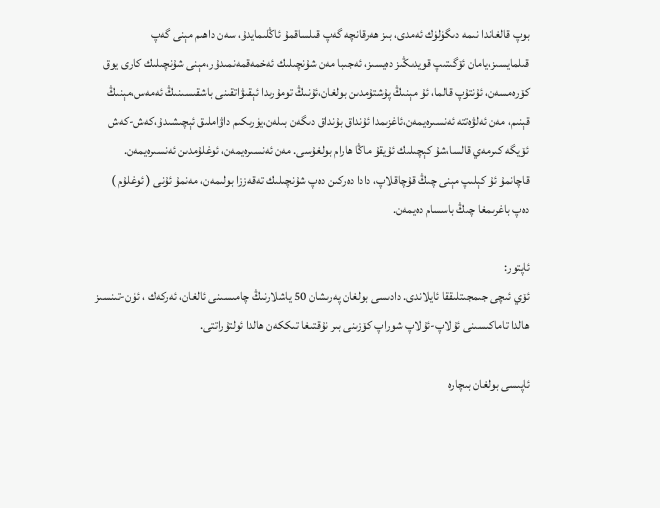بوپ قالغاندا نىمە دىگۈلۈك ئەمدى، بىز ھەرقانچە گەپ قىلساقمۇ ئاڭلىمايدۇ، سەن داھىم مېنى گەپ قىلمايسىز،يامان ئۆگىتىپ قويدىڭىز دەيسىز، ئەجىبا مەن شۇنچىلىك ئەخمەقمەنمىدۇر،مېنى شۇنچىلىك كارى يوق كۆرەمسەن، ئۇنتۇپ قالما، ئۇ مېنىڭ پۇشتۇمدىن بولغان،ئۇنىڭ تومۇرىدا ئېقىۋاتقىنى باشقىسىنىڭ ئەمەس،مېنىڭ قېنىم، مەن ئەلۋەتتە ئەنسىرەيمەن،ئاغزىمدا ئۇنداق بۇنداق دىگەن بىلەن،يۈرىكىم داۋاملىق ئېچىشىدۇ،كەش-كەش ئۆيگە كىرمەي قالسا،شۇ كېچىلىك ئۇيقۇ ماڭا ھارام بولغۇسى. مەن ئەنسىرەيمەن، ئوغلۇمدىن ئەنسىرەيمەن.
قاچانمۇ ئۇ كېلىپ مېنى چىڭ قۇچاقلاپ، دادا دەركىن دەپ شۇنچىلىك تەقەززا بولىمەن، مەنمۇ ئۇنى ( ئوغلۇم ) دەپ باغرىمغا چىڭ باسسام دەيمەن.

ئاپتور:
ئۆي ئىچى جىمجىتلىققا ئايلاندى. دادىسى بولغان پەرىشان 50 ياشلارنىڭ چامىسىنى ئالغان، ئەركەك ، ئۈن-تىنسىز ھالدا تاماكىسىنى ئۇلاپ-ئۇلاپ شوراپ كۆزىنى بىر نۇقتىغا تىككەن ھالدا ئولتۇراتتى.

ئاپىسى بولغان بىچارە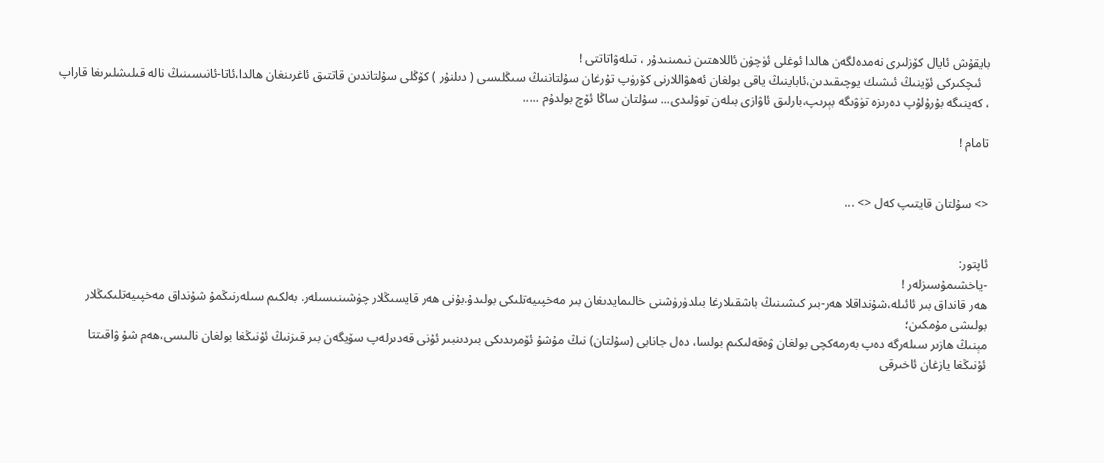بايقۇش ئايال كۆزلىرى نەمدەلگەن ھالدا ئوغلى ئۈچۈن ئاللاھتىن نىمىنىدۇر ، تىلەۋاتاتتى !
   ئىچكىركى ئۆينىڭ ئىشىك يوچىقىدىن،ئاباينىڭ ياقى بولغان ئەھۋاللارنى كۆرۈپ تۇرغان سۇلتاننىڭ سىڭلىسى ( دىلنۇر ) كۆڭلى سۇلتاندىن قاتتىق ئاغرىنغان ھالدا،ئاتا-ئانىسىنىڭ نالە قىلىشلىرىغا قاراپ ، كەينىگە بۇرۇلۇپ دەرىزە تۈۋىگە بېرىپ،بارلىق ئاۋازى بىلەن توۋلىدى... سۇلتان ساڭا ئۆچ بولدۇم .....

تامام !


<> سۇلتان قايتىپ كەل <> ...


ئاپتور:
-ياخشىمۇسىزلەر !
ھەر قانداق بىر ئائىلە،شۇنداقلا ھەر-بىر كىشىنىڭ باشقىلارغا بىلدۈرۈشنى خالىمايدىغان بىر مەخپىيەتلىكى بولىدۇ.بۇنى ھەر قايسىڭلار چۈشىنىسىلەر. بەلكىم سىلەرنىڭمۇ شۇنداق مەخپىيەتلىكىڭلار بولىشى مۇمكىن؛
مېنىڭ ھازىر سىلەرگە دەپ بەرمەكچى بولغان ۋەقەلىكىم بولسا، دەل جانابى (سۇلتان) نىڭ مۇشۇ ئۆمرىدىكى بىردىنبىر ئۇنى قەدىرلەپ سۆيگەن بىر قىزنىڭ ئۇنىڭغا بولغان نالىسى،ھەم شۇ ۋاقىتتا ئۇنىڭغا يازغان ئاخىرقى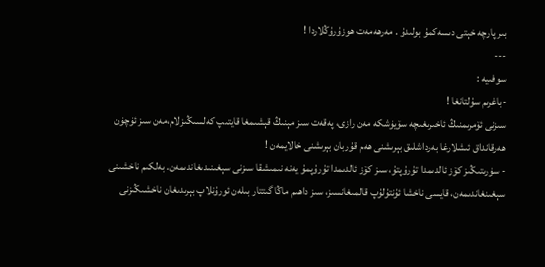بىر پارچە خېتى دىسەكمۇ بولىدۇ . مەرھەمەت ھوزۇرۇڭلاردا !
---
سوفىيە :
-باغرىم سۇلتانغا !
سىزنى ئۆمرىمنىڭ ئاخىرىغىچە سۆيۈشكە مەن رازى، پەقەت سىز مېنىڭ قېشىمغا قايتىپ كەلسىڭىزلام،مەن سىز ئۈچۈن ھەرقانداق ئىشلارغا بەرداشلىق بېرىشنى ھەم قۇربان بېرىشنى خالايمەن !
- سۈرىتىڭىز كۆز ئالدىمدا تۇرۇپتۇ، سىز كۆز ئالدىمدا تۇرۇپمۇ يەنە نىمىشقا سىزنى سېغىنىدىغاندىمەن. بەلكىم ناخشىنى سېغىنغاندىمەن، قايسى ناخشا ئۇنتۇلۇپ قالمىغانسىز، سىز داھىم ماڭا گىتتار بىلەن ئورۇنلاپ بېرىدىغان ناخشىڭىزنى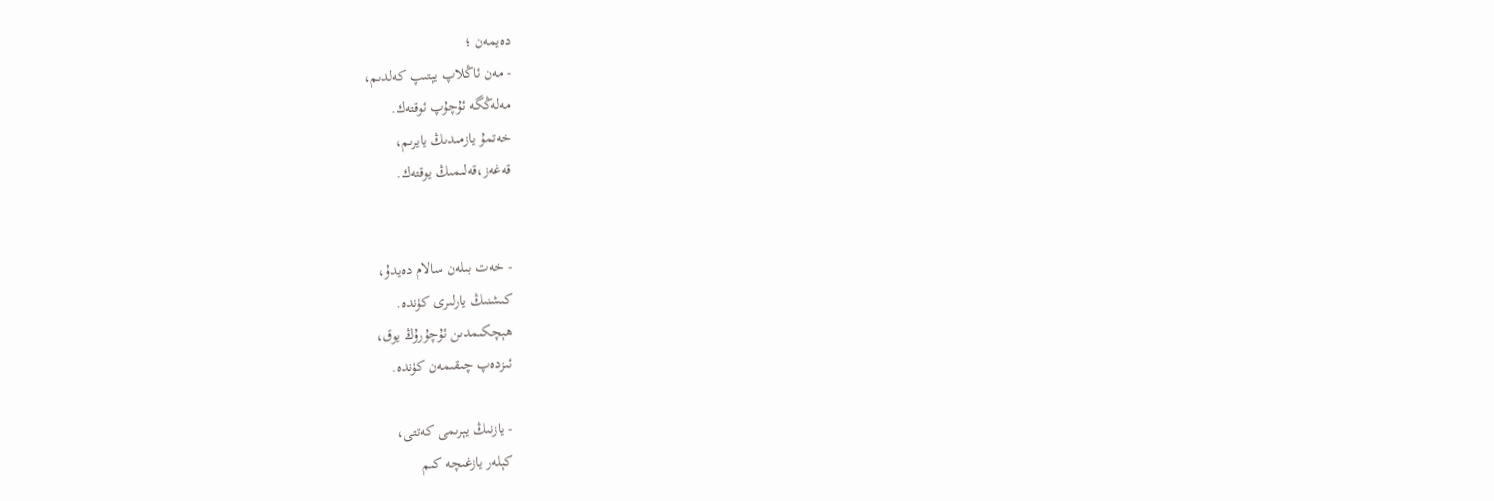دەيمەن ؛
- مەن ئاڭلاپ يېتىپ كەلدىم،
مەلەڭگە ئۇچۇپ ئوقتەك.
خەتمۇ يازمىدىڭ يايرىم،
قەغەز،قەلىمىڭ يوقتەك.


- خەت بىلەن سالام دەيدۇ،
كىشنىڭ يارلىرى كۈندە.
ھېچكىمدىن ئۇچۇرۇڭ يوق،
ئىزدەپ چىقىمەن كۈندە.

- يازنىڭ يېرىمى كەتتى،
كېلەر يازغىچە كىم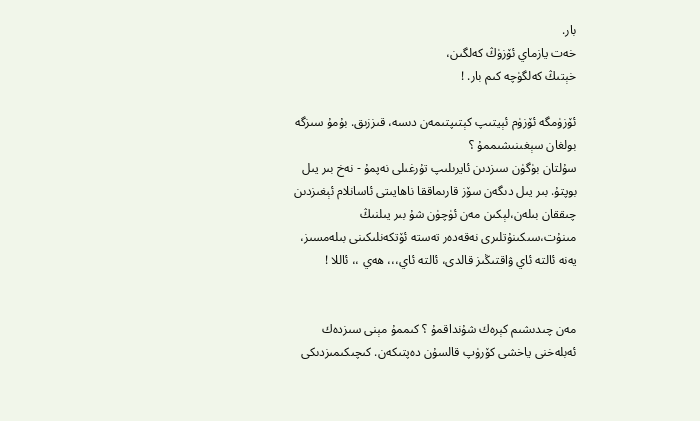بار.
خەت يازماي ئۆزۈڭ كەلگىن،
خېتىڭ كەلگۈچە كىم بار. !

ئۆزۈمگە ئۆزۈم ئېيتىپ كېتىپتىمەن دىسە، قىززىق. بۇمۇ سىزگە بولغان سېغىنىشىممۇ ؟
سۇلتان بۈگۈن سىزدىن ئايرىلىپ تۇرغىلى نەپمۇ - نەخ بىر يىل بوپتۇ. بىر يىل دىگەن سۆز قارىماققا ناھايىتى ئاسانلام ئېغىزدىن چىققان بىلەن،لېكىن مەن ئۈچۈن شۇ بىر يىلنىڭ مىنۇت،سىكىنۇتلىرى نەقەدەر تەستە ئۆتكەنلىكىنى بىلەمسىز، يەنە ئالتە ئاي ۋاقتىڭىز قالدى، ئالتە ئاي،،، ھەي ،، ئاللا !


مەن چىدىشىم كېرەك شۇنداقمۇ ؟ كىممۇ مېنى سىزدەك ئەبلەخنى ياخشى كۆرۈپ قالسۇن دەپتىكەن. كىچىكىمىزدىكى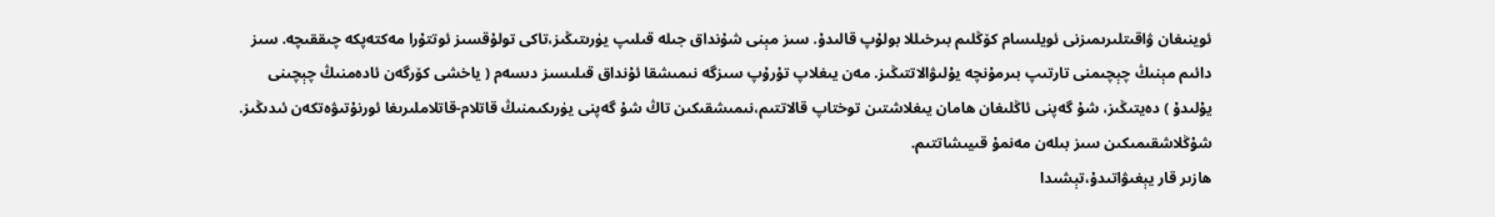ئوينىغان ۋاقىتلىرىمىزنى ئويلىسام كۆڭلىم بىرخىللا بولۇپ قالىدۇ. سىز مېنى شۇنداق جىلە قىلىپ يۈرىتىڭىز،تاكى تولۇقسىز ئوتتۇرا مەكتەپكە چىققىچە. سىز دائىم مېنىڭ چېچىمنى تارتىپ بىرمۇنچە يۇلىۋالاتتىڭىز. مەن يىغلاپ تۇرۇپ سىزگە نىمىشقا ئۇنداق قىلىسىز دىسەم ( ياخشى كۆرگەن ئادەمنىڭ چېچىنى يۇلىدۇ ) دەيتىڭىز، شۇ گەپنى ئاڭلىغان ھامان يىغلاشتىن توختاپ قالاتتىم،نىمىشقىكىن تاڭ شۇ گەپنى يۈرىكىمنىڭ قاتلام-قاتلاملىرىغا ئورنۇتىۋەتكەن ئىدىڭىز. شۇڭلاشقىمىكىن سىز بىلەن مەنمۇ قىيىشاتتىم.
ھازىر قار يېغىۋاتىدۇ،تېشىدا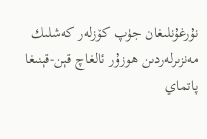نۇرغۇنلىغان جۈپ كۆزلەر كەشلىك مەنزىرلەردىن ھوزۇر ئالغاچ قېن-قېنىغا پاتماي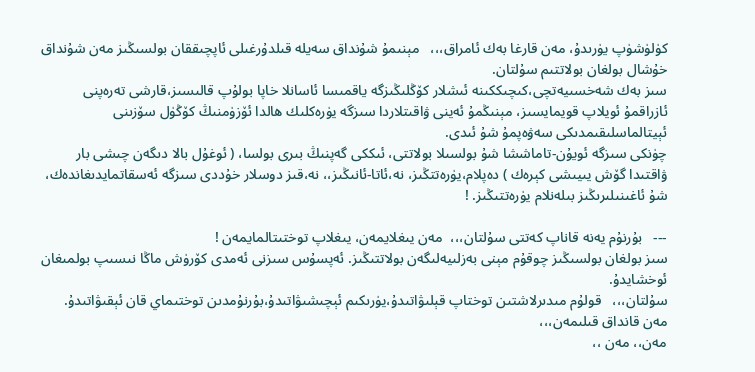كۈلۈشۈپ يۈرىدۇ، مەن قارغا بەك ئامراق،،،   مېنىمۇ شۇنداق سەيلە قىلدۇرغىلى ئاپچىققان بولسىڭىز مەن شۇنداق خۇشال بولغان بولاتتىم سۇلتان.
سىز بەك شەخسىيەتچى،كىچىككىنە ئىشلار كۆڭلىڭىزگە ياقمىسا ئاسانلا خاپا بولۇپ قالىسىز،قارشى تەرەپنى ئازراقمۇ ئويلاپ قويمايسىز، مېنىڭمۇ ئەينى ۋاقىتلاردا سىزگە يۈرەكلىك ھالدا ئۆزۈمنىڭ كۆڭۈل سۆزىنى ئېيتالماسلىقىمدىكى سەۋەپمۇ شۇ ئىدى.
چۈنكى سىزگە ئويۇن-تاماششا شۇ بولسىلا بولاتتى، ئىككى گەپنىڭ بىرى بولسا، ( ئوغۇل بالا دىگەن چىشى بار ۋاقتىدا گۆش يىيىشى كېرەك ) دەپلام،يۈرەتتڭىز، نە،ئاتا-ئانىڭىز،، نە،قىز دوسلار خۇددى سىزگە ئەسقاتمايدىغاندەك، شۇ ئاغىنىلىرىڭىز بىلەنلام يۈرەتتىڭىز. !

---   بۇرنۇم يەنە قاناپ كەتتى سۇلتان،،،  مەن يىغلايمەن، يىغلاپ توختىتالمايمەن !
سىز بولغان بولسىڭىز چوقۇم مېنى بەزلىيەلىگەن بولاتتىڭىز. ئەپسۇس سىزنى ئەمدى كۆرۈش ماڭا نىسىپ بولمىغان ئوخشايدۇ.
سۇلتان،،،   قولۇم مىدىرلاشتىن توختاپ قېلىۋاتىدۇ،يۈرىكىم ئېچىشىۋاتىدۇ،بۇرنۇمدىن توختىماي قان ئېقىۋاتىدۇ. مەن قانداق قىلىمەن،،،
مەن،، مەن ،،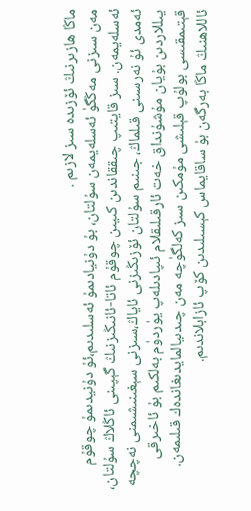ماڭا ھازىرنىڭ ئۆزىدە سىز لازىم .
مەن سىزنى مەڭگۈ ئەسلەيمەن سۇلتان، بۇ دۇنيادىمۇ ئەسلىدىم،ئۇ دۇنيدىمۇ چوقۇم ئەسلەيمەن. سىز قايتىپ چىققاندىن كىيىن چوقۇم ئاتا-ئانىڭىزنىڭ گېپىنى ئاڭلاڭ سۇلتان، ئەمدى ئۇ نەرسىنى قىلماڭ، جىنىم سۇلتان ئۆزىڭىزنى ئاياڭ،سىزنى سېغىنىشىمنى نەچچە يىللاردىن بۇيان مۇشۇنداق خەت ئارقىلىقلام ئىپادىلەپ يۈردۈم بەلكىم بۇ ئاخىرقى قېتىمقىسى بولۇپ قېلىشى مۇمكىن سىز كەلگۈچە مەن چىدىيالمايدىغاندەك قىلىمەن. ئاللاھنىڭ ماڭا بەرگەن بۇ ساقايماس كېسىلىدىن كۆپ ئازابلاندىم.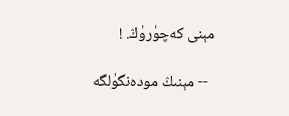مېنى كەچۈرۈڭ. !

  -- مېنىڭ مودەنگۈلگە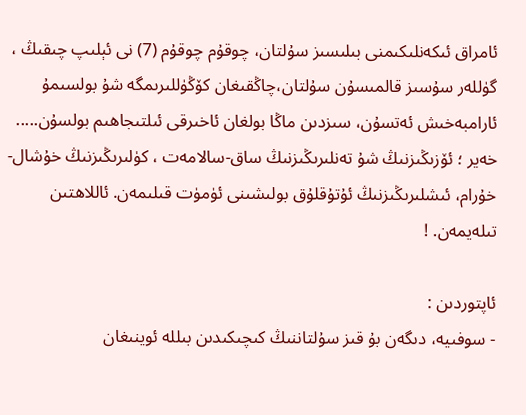ئامراق ئىكەنلىكىمنى بىلىسىز سۇلتان، چوقۇم چوقۇم (7) نى ئېلىپ چىقىڭ ، گۈللەر سۇسىز قالمىسۇن سۇلتان،چاڭقىغان كۆڭۈللىرىمگە شۇ بولسىمۇ ئارامبەخىش ئەتسۇن، سىزدىن ماڭا بولغان ئاخىرقى ئىلتىجاھىم بولسۇن.....
خەير ؛ ئۆزىڭىزنىڭ شۇ تەنلىرىڭىزنىڭ ساق-سالامەت ، كۈلىرىڭىزنىڭ خۇشال-خۇرام، ئىشلىرىڭىزنىڭ ئۇتۇقلۇق بولىشىنى ئۈمۈت قىلىمەن. ئاللاھتىن تىلەيمەن. !

ئاپتوردىن :
- سوفىيە، دىگەن بۇ قىز سۇلتاننىڭ كىچىكىدىن بىللە ئوينىغان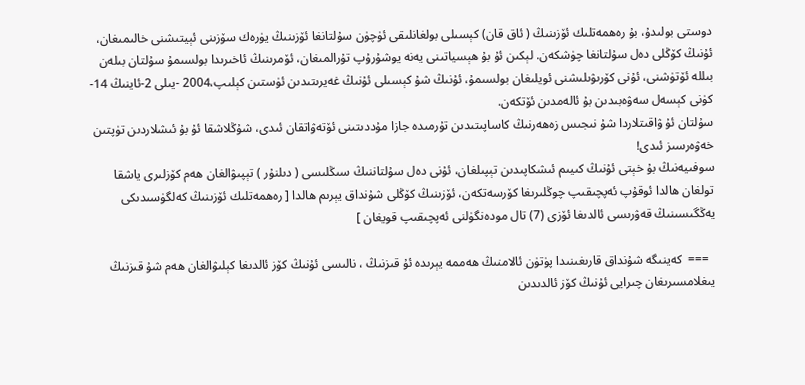دوستى بولىدۇ، بۇ رەھمەتلىك ئۆزىنىڭ ( ئاق قان) كېسىلى بولغانلىقى ئۈچۈن سۇلتانغا ئۆزىنىڭ يۈرەك سۆزىنى ئېيتىشنى خالىمىغان، ئۇنىڭ كۆڭلى دەل سۇلتانغا چۈشكەن. لېكىن ئۇ بۇ ھېسياتىنى يەنە يوشۇرۇپ تۇرالمىغان، ئۆمرىنىڭ ئاخىرىدا بولسىمۇ سۇلتان بىلەن بىللە ئۆتۈشنى، ئۇنى كۆرىۋىلىشنى ئويلىغان بولسىمۇ، ئۇنىڭ شۇ كېسىلى ئۇنىڭ غەيرىتىدىن ئۈستىن كېلىپ،2004 -يىلى 2-ئاينىڭ 14- كۈنى كېسەل سەۋەبىدىن بۇ ئالەمدىن ئۆتكەن.
سۇلتان ئۇ ۋاقىتلاردا شۇ نىجىس زەھەرنىڭ كاساپىتىدىن تۇرمىدە جازا مۇددىتىنى ئۆتەۋاتقان ئىدى، شۇڭلاشقا ئۇ بۇ ئىشلاردىن تۈپتىن خەۋەرسىز ئىدى!
سوفىيەنىڭ بۇ خېتى ئۇنىڭ كىيىم ئىشكاپىدىن تېپىلغان، ئۇنى دەل سۇلتاننىڭ سىڭلىسى ( دىلنۇر ) تېپىۋالغان ھەم كۆزلىرى ياشقا تولغان ھالدا ئوقۇپ ئەپچىقىپ چوڭلىرىغا كۆرسەتكەن، ئۆزىنىڭ كۆڭلى شۇنداق يېرىم ھالدا [ رەھمەتلىك ئۆزىنىڭ كەلگۈسىدىكى يەڭگىسىنىڭ قەۋرىسى ئالدىغا ئۆزى (7) تال مودەنگۈلنى ئەپچىقىپ قويغان ]

  ===  كەينىگە شۇنداق قارىغىنىدا پۈتۈن ئالامنىڭ ھەممە يېرىدە ئۇ قىزنىڭ ، نالىسى ئۇنىڭ كۆز ئالدىغا كېلىۋالغان ھەم شۇ قىزنىڭ يىغلامسىرىغان چىرايى ئۇنىڭ كۆز ئالدىدىن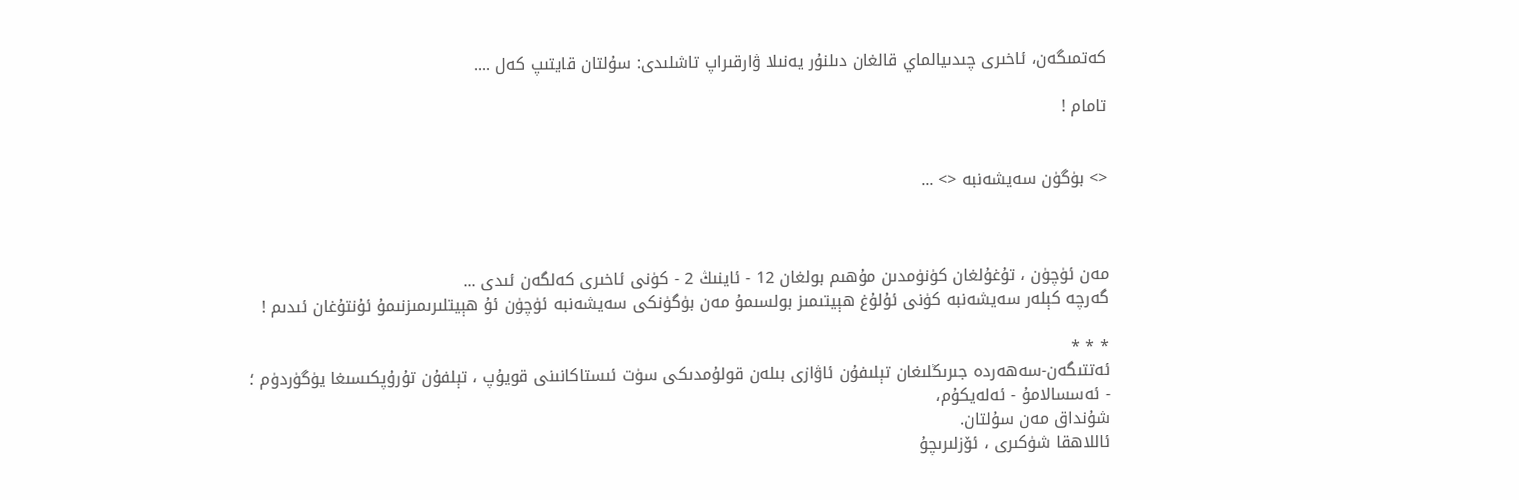كەتمىگەن، ئاخىرى چىدىيالماي قالغان دىلنۇر يەنىلا ۋارقىراپ تاشلىدى: سۇلتان قايتىپ كەل ....

تامام !


<> بۈگۈن سەيشەنبە <> ...



مەن ئۈچۈن ، تۇغۇلغان كۈنۈمدىن مۇھىم بولغان 12 - ئاينىڭ 2 - كۈنى ئاخىرى كەلگەن ئىدى ...
گەرچە كېلەر سەيشەنبە كۈنى ئۇلۇغ ھېيتىمىز بولسىمۇ مەن بۈگۈنكى سەيشەنبە ئۈچۈن ئۇ ھېيتلىرىمىزنىمۇ ئۇنتۇغان ئىدىم !

* * *
ئەتتىگەن-سەھەردە جىرىڭلىغان تېلىفۇن ئاۋازى بىلەن قولۇمدىكى سۈت ئىستاكانىنى قويۇپ ، تېلفۇن تۇرۇپكىسىغا يۈگۈردۈم ؛
- ئەسسالامۇ - ئەلەيكۇم،
شۇنداق مەن سۇلتان.
ئاللاھقا شۈكىرى ، ئۆزلىرىچۇ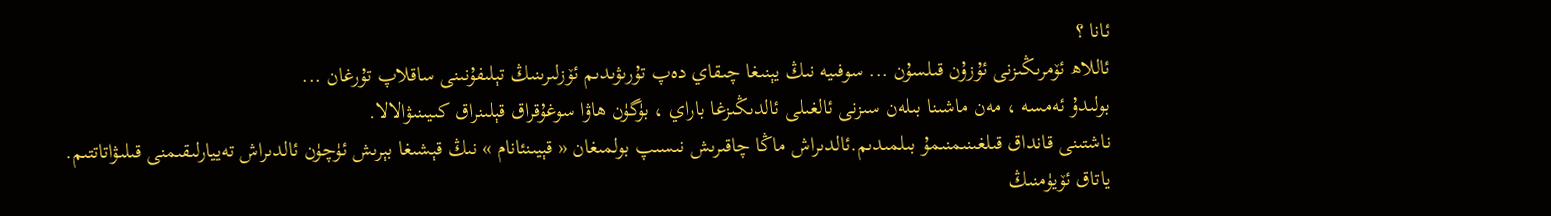ئانا ؟
ئاللاھ ئۆمرىڭىزنى ئۇزۇن قىلسۇن ... سوفىيە نىڭ يېنىغا چىقاي دەپ تۇرىۋىدىم ئۆزلىرىنىڭ تېلىفۇنىنى ساقلاپ تۇرغان ...
بولىدۇ ئەمسە ، مەن ماشىنا بىلەن سىزنى ئالغىلى ئالدىڭىزغا باراي ، بۈگۈن ھاۋا سوغۇقراق قېلىنراق كىيىنىۋالالا.
ناشتىنى قانداق قىلغىنىمنىمۇ بىلمىدىم.ئالدىراش ماڭا چاقىرىش نىسىپ بولمىغان « قېيىنئانام » نىڭ قېشىغا بېرىش ئۈچۈن ئالدىراش تەييارلىقىمنى قىلىۋاتاتتىم.
ياتاق ئۆيۈمنىڭ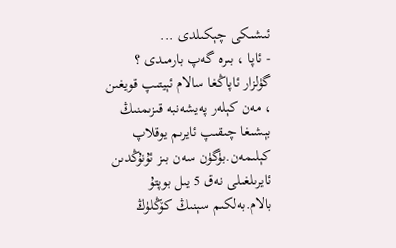ئىشىكى چېكىلدى ...
- ئاپا ، بىرە گەپ بارمىدى ؟
گۈلزار ئاپاڭغا سالام ئېيتىپ قويغىن ، مەن كېلەر پەيشەنبە قىزىمنىڭ بېشىغا چىقىپ ئايرىم يوقلاپ كېلىمەن.بۈگۈن سەن بىز ئۇنۇڭدىن ئايرىلغىلى نەق 5 يىل بوپتۇ بالام.بەلكىم سېنىڭ كۆڭلۈڭ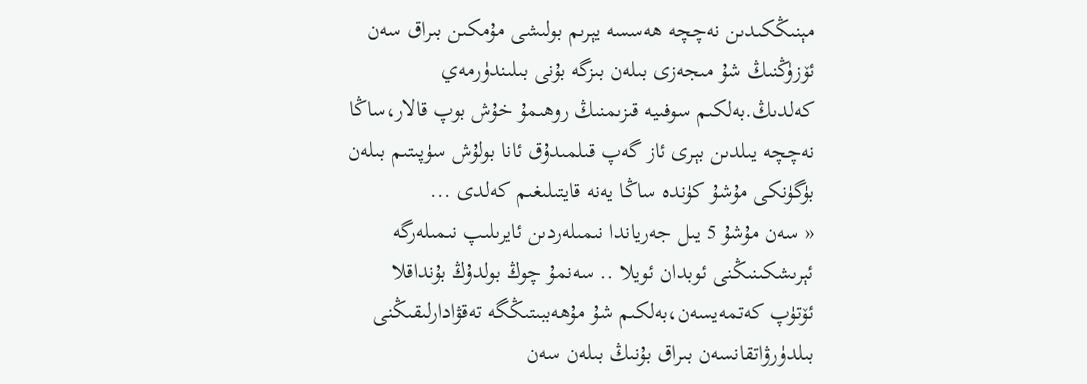مېنىڭكىدىن نەچچە ھەسسە يېرىم بولىشى مۇمكىن بىراق سەن ئۆزۈڭنىڭ شۇ مىجەزى بىلەن بىزگە بۇنى بىلىندۈرمەي كەلدىڭ.بەلكىم سوفىيە قىزىمنىڭ روھىمۇ خۇش بوپ قالار،ساڭا نەچچە يىلدىن بېرى ئاز گەپ قىلمىدۇق ئانا بولۇش سۈپىتىم بىلەن بۈگۈنكى مۇشۇ كۈندە ساڭا يەنە قايتىلىغىم كەلدى ...
« سەن مۇشۇ 5 يىل جەرياندا نىمىلەردىن ئايرىلىپ نىمىلەرگە ئېرىشكىنىڭنى ئوبدان ئويلا .. سەنمۇ چوڭ بولدۇڭ بۇنداقلا ئۆتۈپ كەتمەيسەن،بەلكىم شۇ مۇھەببىتىڭگە تەقۋادارلىقىڭنى بىلدۈرۋاتقانسەن بىراق بۇنىڭ بىلەن سەن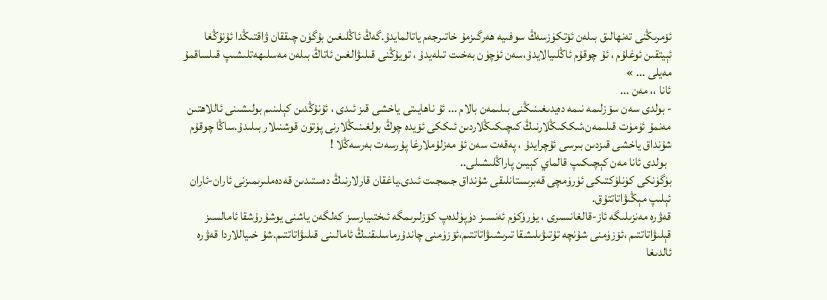ئۆمرىڭنى تەنھالىق بىلەن ئۆتكۈزسەڭ سوفىيە ھەرگىزمۇ خاتىرجەم ياتالمايدۇ.گەڭ ئاڭلىغىن بۇگۈن چىققان ۋاقتىڭدا ئۇنۇڭغا ئېيتقىن ئوغلۇم ، ئۇ چوقۇم ئاڭلىيالايدۇ،سەن ئۈچۈن بەخىت تىلەيدۇ ، تويۇڭنى قىلىۋالغىن ئاتاڭ بىلەن مەسلىھەتلىشىپ قىلساقمۇ مەيلى ... »
ئانا ،، مەن ...
- بولدى سەن سۆزلىمە نىمە دەيدىغىنىڭنى بىلىمەن بالام ... ئۇ ناھايىتى ياخشى قىز ئىدى ، ئۇنۇڭدىن كېلىنىم بولىشىنى ئاللاھتىن مەنمۇ ئۈمۈت قىلىمەن،ئىككىڭلارنىڭ كىچىكىڭلاردىن ئىككى ئۆيدە چوڭ بولغىنىڭلارنى پۈتۈن قوشنىلار بىلىدۇ.ساڭا چوقۇم شۇنداق ياخشى قىزدىن بىرسى ئۇچرايدۇ ، پەقەت سەن ئۇ مەزلۇملارغا پۇرسەت بەرسەڭلا !
  بولدى ئانا مەن كېچىكىپ قالماي كېيىن پاراڭلىشىلى..
بۈگۈنكى كۈنلۈكتىكى ئۈرۈمچى قەبرىستانلىقى شۇنداق جىمجىت ئىدى.ياغقان قارلارنىڭ دەستىدىن قەدەملىرىمىزنى ئاران-ئاران ئېلىپ مېڭىۋاتاتتۇق.
قەۋرە مەنزىلىگە ئاز-قالغانسىرى ، يۈرۈكۈم ئەنسىز دۈپۈلدەپ كۆزلىرىمگە ئىختىيارسىز كەلگەن ياشنى يوشۇرۇشقا ئامالسىز قېلىۋاتاتتىم ،ئۆزۈمنى شۇنچە تۇتىۋىلىشقا تىرىشىۋاتاتتىم،ئۆزۈمنى چاندۇرماسلىقنىڭ ئامالىنى قىلىۋاتاتتىم.شۇ خىياللاردا قەۋرە ئالدىغا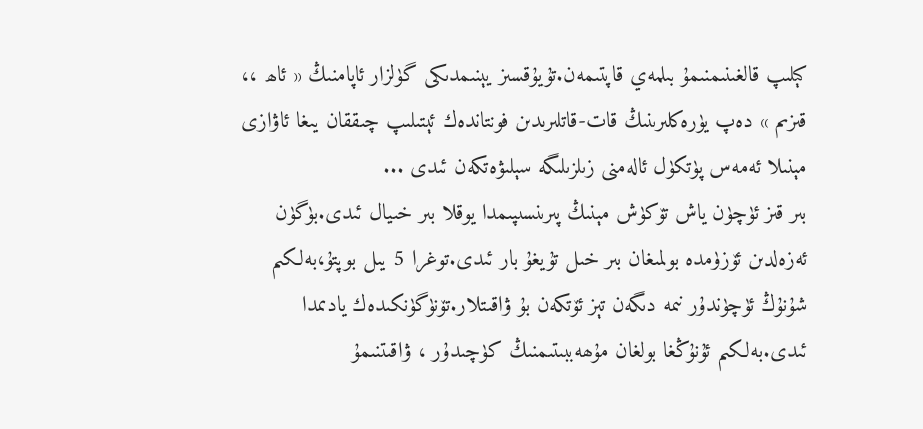كېلىپ قالغىنىمنىمۇ بىلمەي قاپتىمەن.تۇيۇقسىز يېنىمدىكى گۈلزار ئاپامنىڭ « ئاھ ،، قىزىم » دەپ يۈرەكلىرىنىڭ قات-قاتلىرىدىن فونتاندەك ئېتىلىپ چىققان يىغا ئاۋازى مېنىلا ئەمەس پۈتكۈل ئالەمنى زىلزىلىگە سېلىۋەتكەن ئىدى ...
بىر قىز ئۈچۈن ياش تۆكۈش مېنىڭ پىرىنسىپىمدا يوقلا بىر خىيال ئىدى.بۈگۈن ئەزەلدىن ئۆزۈمدە بولمىغان بىر خىل تۇيغۇ بار ئىدى.توغرا 5 يىل بوپتۇ،بەلكىم شۇنۇڭ ئۈچۈندۇر نىمە دىگەن تېز ئۆتكەن بۇ ۋاقىتلار.تۆنۈگۈنكىدەك يادىمدا ئىدى.بەلكىم ئۇنۇڭغا بولغان مۇھەببىتىمنىڭ كۈچىدۇر ، ۋاقىتنىمۇ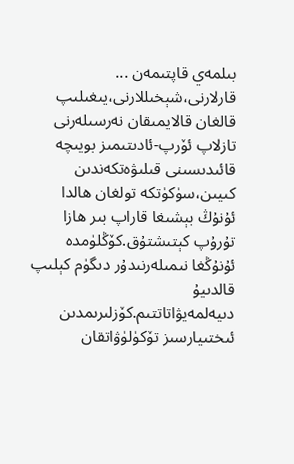بىلمەي قاپتىمەن ...
قارلارنى،شېخىللارنى،يىغىلىپ قالغان قالايمىقان نەرسىلەرنى تازلاپ ئۆرپ-ئادىتىمىز بويىچە قائىدىسىنى قىلىۋەتكەندىن كىيىن،سۈكۈتكە تولغان ھالدا ئۇنۇڭ بېشىغا قاراپ بىر ھازا تۇرۇپ كېتىشتۇق.كۆڭلۈمدە ئۇنۇڭغا نىمىلەرنىدۇر دىگۈم كېلىپ قالدىيۇ دىيەلمەيۋاتاتتىم.كۆزلىرىمدىن ئىختىيارسىز تۆكۈلۈۋاتقان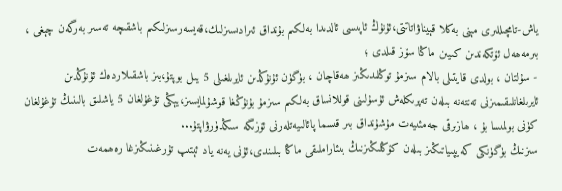ياش-تامچىللىرى مېنى بەكلا قېيناۋاتاتتى،ئۇنۇڭ ئاپىسى ئالدىدا بەلكىم بۇنداق ئىرادىسىزلىك،قەيسەرسىزلىكىم باشقىچە تەسىر بەرگەن چېغى ، بىرمەھەل ئۆتكەندىن كىيىن ماڭا سۆز قىلدى ؛
- سۇلتان ، بولدى قايتىلى بالام سىزمۇ توڭلىدىڭىز ھەقاچان ، بۈگۈن ئۇنۇڭدىن ئايرىلغىلى 5 يىل بوپتۇ،بىز باشقىلاردەك ئۇنۇڭدىن ئايرىلغانلىقىمىزنى تەنتەنە بىلەن تەپرىكلەش ئۇسۇلىنى قوللانساق بەلكىم سىزمۇ بۇنۇڭغا قوشۇلمايسىز،يېڭى تۇغۇلغان 5 ياشلىق بالىنىڭ تۇغۇلغان كۈنى بولمىسا بۇ ، ھازىرقى جەمئىيەت مۇشۇنداق بىر قىسما پائالىيەتلەرنى ئۆزىگە سىڭدۈرۋاپتۇ...
سىزنىڭ بۈگۈنكى كەيپىياتىڭىز بىلەن كۆڭلىڭىزنىڭ بىئاراملىقى ماڭا بىلىندى،ئۇنى يەنە ياد ئېتىپ تۇرغىنىڭىزغا رەھمەت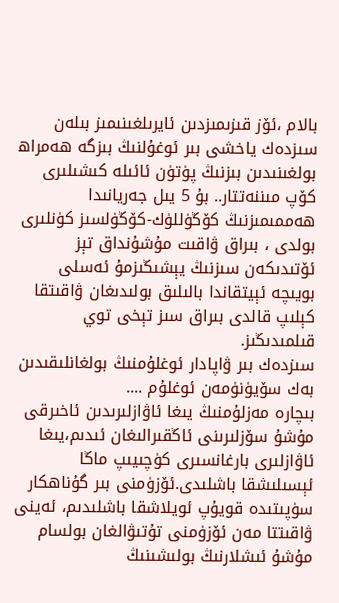بالام ،ئۆز قىزىمىزدىن ئايرىلغىنىمىز بىلەن سىزدەك ياخشى بىر ئوغۇلنىڭ بىزگە ھەمراھ بولغىنىدىن بىزنىڭ پۈتۈن ئائىلە كىشىلىرى كۆپ مىننەتتار.. بۇ 5 يىل جەريانىدا ھەممىمىزنىڭ كۆڭۈللۈك-كۆڭۈلسىز كۈنلىرى بولدى ، بىراق ۋاقىت مۇشۇنداق تېز ئۆتىدىكەن سىزنىڭ يېشىڭىزمۇ ئەسلى بويىچە ئېيتقاندا بالىلىق بولىدىغان ۋاقىتقا كېلىپ قالدى بىراق سىز تېخى توي قىلمىدىڭىز.
سىزدەك بىر ۋاپادار ئوغلۇمنىڭ بولغانلىقىدىن بەك سۆيۈنۈمەن ئوغلۇم ....
بىچارە مەزلۇمنىڭ يىغا ئاۋازلىرىدىن ئاخىرقى مۇشۇ سۆزلىرىنى ئاڭقىرالىغان ئىدىم،يىغا ئاۋازلىرى بارغانسىرى كۈچىيىپ ماڭا ئېسىلىشقا باشلىدى.ئۆزۈمنى بىر گۇناھكار سۈپىتىدە قويۇپ ئويلاشقا باشلىدىم، ئەينى ۋاقىتتا مەن ئۆزۈمنى تۇتىۋالغان بولسام مۇشۇ ئىشلارنىڭ بولىشىنىڭ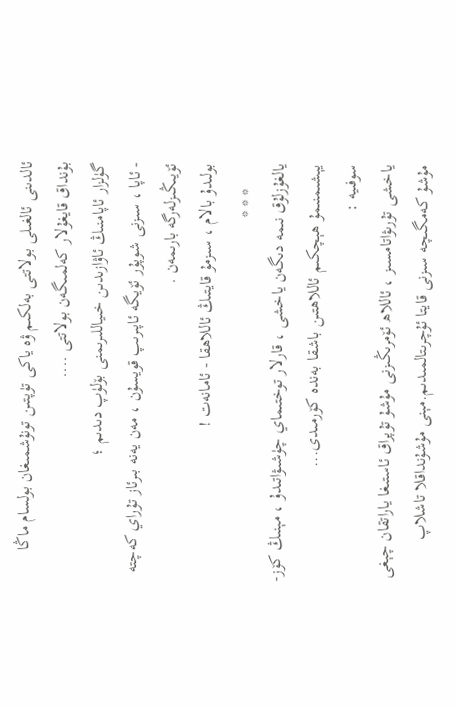ئالدىنى ئالغىلى بولاتتى بەلكىم ۋە ياكى تۈپتىن تونۇشمىغان بولسام ماڭا بۇنداق قايغۇلار كەلمىگەن بولاتتى ....
گۈلزار ئاپامنىڭ ئاۋازىدىن خىياللىرىمنى بۆلۈپ دىدىم ؛
- ئاپا ، سىزنى شوپۇر ئۆيگە ئاپىرىپ قويسۇن ، مەن يەنە بىرئاز تۇراي كەچتە ئۆيىڭىزلەرگە بارىمەن .
بولىدۇ بالام ، سىزمۇ قايتىڭ ئاللاھقا - ئامانەت !
      * * *
يالغۇزلۇق نىمە دىگەن ياخشى ، قارلار توختىماي چۈشىۋاتىدۇ ، مېنىڭ كۆز-يېشىمنىمۇ ھېچكىم ئاللاھتىن باشقا بەندە كۆرمىدى...
سوفىيە :
ياخشى تۇرىۋاتامسىز ، ئاللاھ ئۆمرىڭىزنى مۇشۇ تۇپراق ئاستىغا ياراتقان چېغى مۇشۇ كەمگىچە سىزنى قايتا ئۇچرىتالمىدىم.مېنى مۇشۇنداقلا تاشلاپ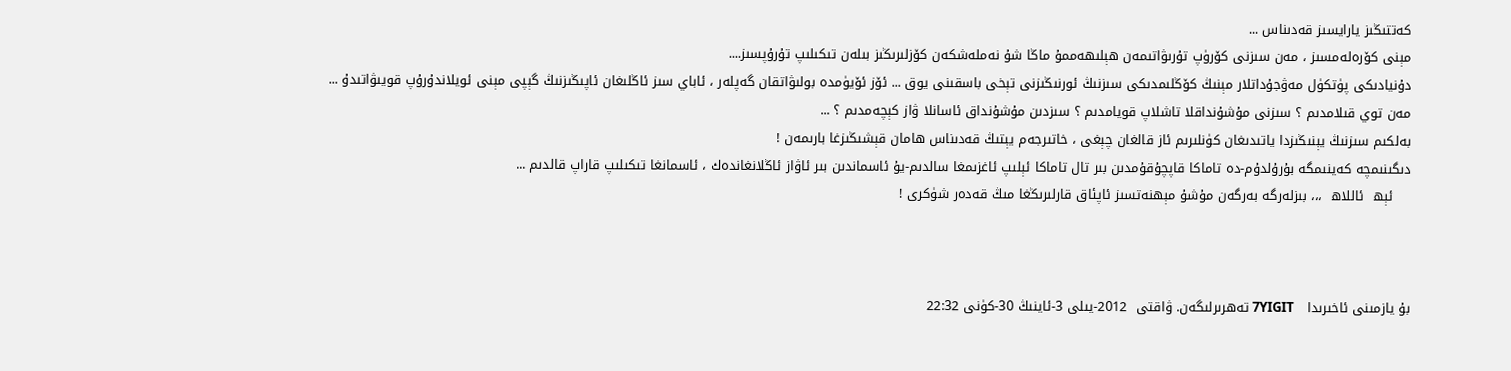كەتتىڭىز يارايسىز قەدىناس ...
مېنى كۆرەلەمسىز ، مەن سىزنى كۆرۈپ تۇرىۋاتىمەن ھېلىھەممۇ ماڭا شۇ نەملەشكەن كۆزلىرىڭىز بىلەن تىكىلىپ تۇرۇپسىز....
دۇنيادىكى پۈتكۈل مەۋجۇداتلار مېنىڭ كۆڭلىمدىكى سىزنىڭ ئورنىڭىزنى تېخى باسقىنى يوق ... ئۆز ئۆيۈمدە بولىۋاتقان گەپلەر ، ئاباي سىز ئاڭلىغان ئاپىڭىزنىڭ گېپى مېنى ئويلاندۇرۇپ قويىۋاتىدۇ ...
مەن توي قىلامدىم ؟ سىزنى مۇشۇنداقلا تاشلاپ قويامدىم ؟ سىزدىن مۇشۇنداق ئاسانلا ۋاز كېچەمدىم ؟ ...
بەلكىم سىزنىڭ يېنىڭىزدا ياتىدىغان كۈنلىرىم ئاز قالغان چېغى ، خاتىرجەم يېتىڭ قەدىناس ھامان قېشىڭىزغا بارىمەن !
دىگىنىمچە كەينىمگە بۇرۇلدۇم-دە تاماكا قاپچۇقۇمدىن بىر تال تاماكا ئېلىپ ئاغزىمغا سالدىم-يۇ ئاسماندىن بىر ئاۋاز ئاڭلانغاندەك ، ئاسمانغا تىكىلىپ قاراپ قالدىم ...
    ئېھ  ئاللاھ  ،،، بىزلەرگە بەرگەن مۇشۇ مېھنەتسىز ئاپئاق قارلىرىڭغا مىڭ قەدەر شۈكرى !



بۇ يازمىنى ئاخىرىدا   7YIGIT تەھرىرلىگەن. ۋاقتى  2012-يىلى 3-ئاينىڭ 30-كۈنى 22:32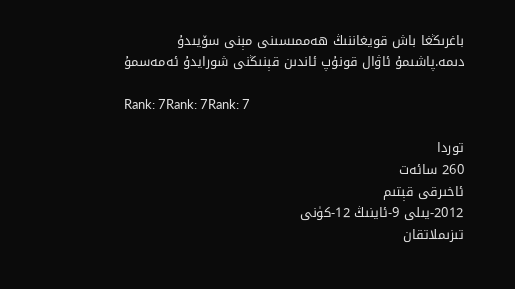باغرىڭغا باش قويغاننىڭ ھەممىسىنى مېنى سۆيىدۇ دىمە.پاشىمۇ ئاۋال قونۇپ ئاندىن قېنىڭنى شورايدۇ ئەمەسمۇ

Rank: 7Rank: 7Rank: 7

توردا
260 سائەت
ئاخىرقى قېتىم
2012-يىلى 9-ئاينىڭ 12-كۈنى
تىزىملاتقان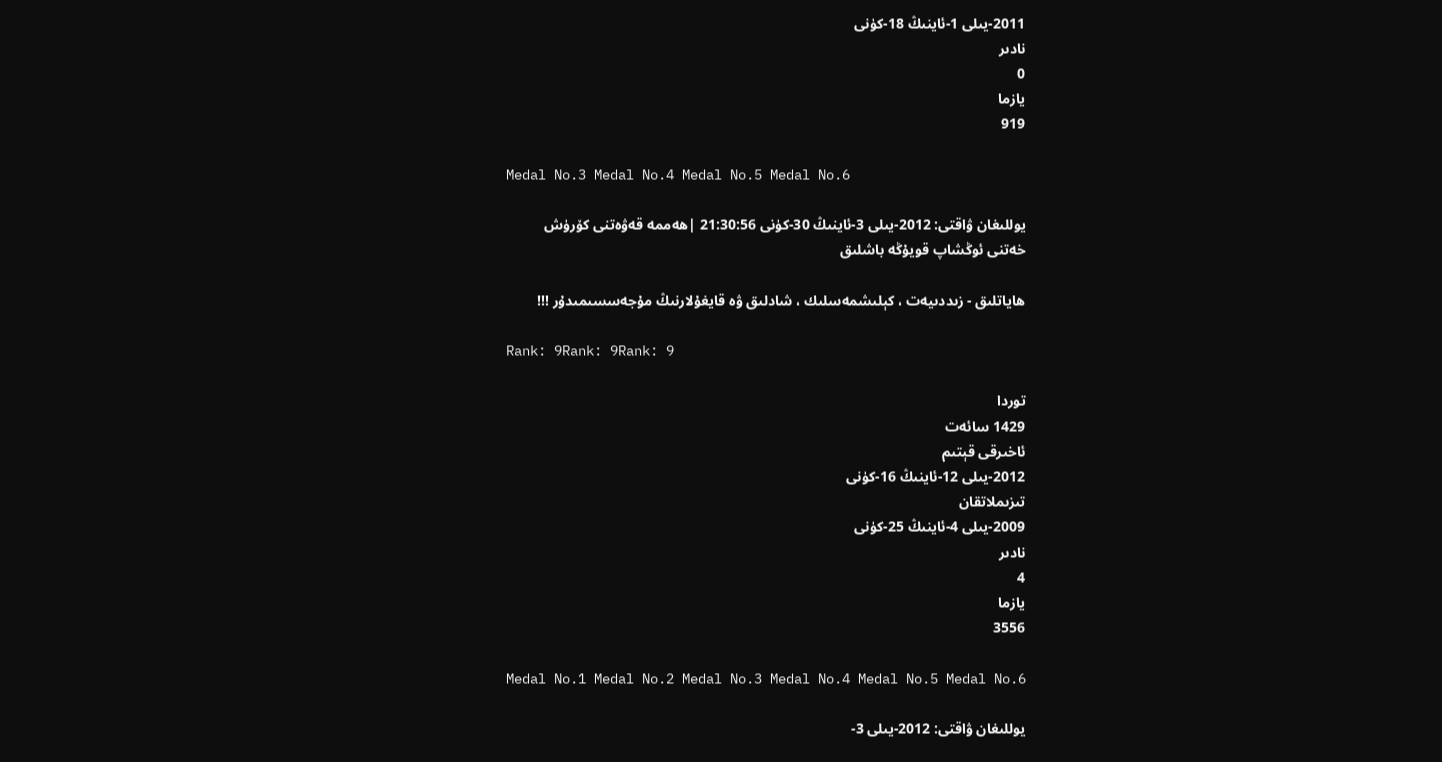2011-يىلى 1-ئاينىڭ 18-كۈنى
نادىر
0
يازما
919

Medal No.3 Medal No.4 Medal No.5 Medal No.6

يوللىغان ۋاقتى: 2012-يىلى 3-ئاينىڭ 30-كۈنى 21:30:56 |ھەممە قەۋەتنى كۆرۈش
خەتنى ئوڭشاپ قويۇڭە باشلىق

ھاياتلىق - زىددىيەت ، كېلىشمەسلىك ، شادلىق ۋە قايغۇلارنىڭ مۇجەسسىمىدۇر !!!

Rank: 9Rank: 9Rank: 9

توردا
1429 سائەت
ئاخىرقى قېتىم
2012-يىلى 12-ئاينىڭ 16-كۈنى
تىزىملاتقان
2009-يىلى 4-ئاينىڭ 25-كۈنى
نادىر
4
يازما
3556

Medal No.1 Medal No.2 Medal No.3 Medal No.4 Medal No.5 Medal No.6

يوللىغان ۋاقتى: 2012-يىلى 3-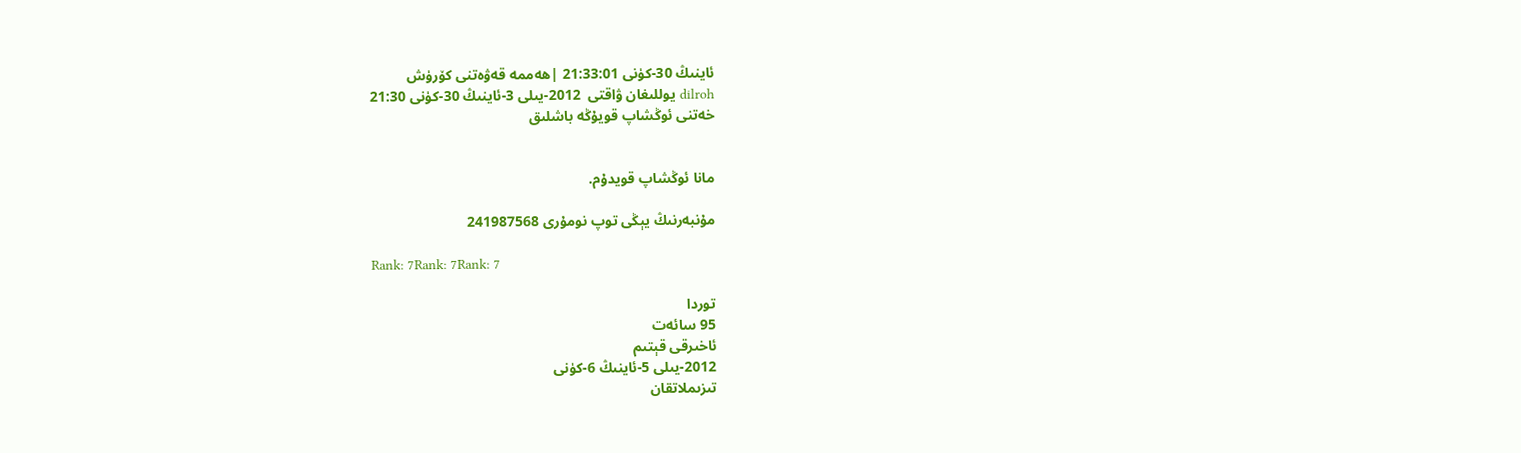ئاينىڭ 30-كۈنى 21:33:01 |ھەممە قەۋەتنى كۆرۈش
dilroh يوللىغان ۋاقتى  2012-يىلى 3-ئاينىڭ 30-كۈنى 21:30
خەتنى ئوڭشاپ قويۇڭە باشلىق


مانا ئوڭشاپ قويدۇم.

مۇنبەرنىڭ يېڭى توپ نومۇرى 241987568

Rank: 7Rank: 7Rank: 7

توردا
95 سائەت
ئاخىرقى قېتىم
2012-يىلى 5-ئاينىڭ 6-كۈنى
تىزىملاتقان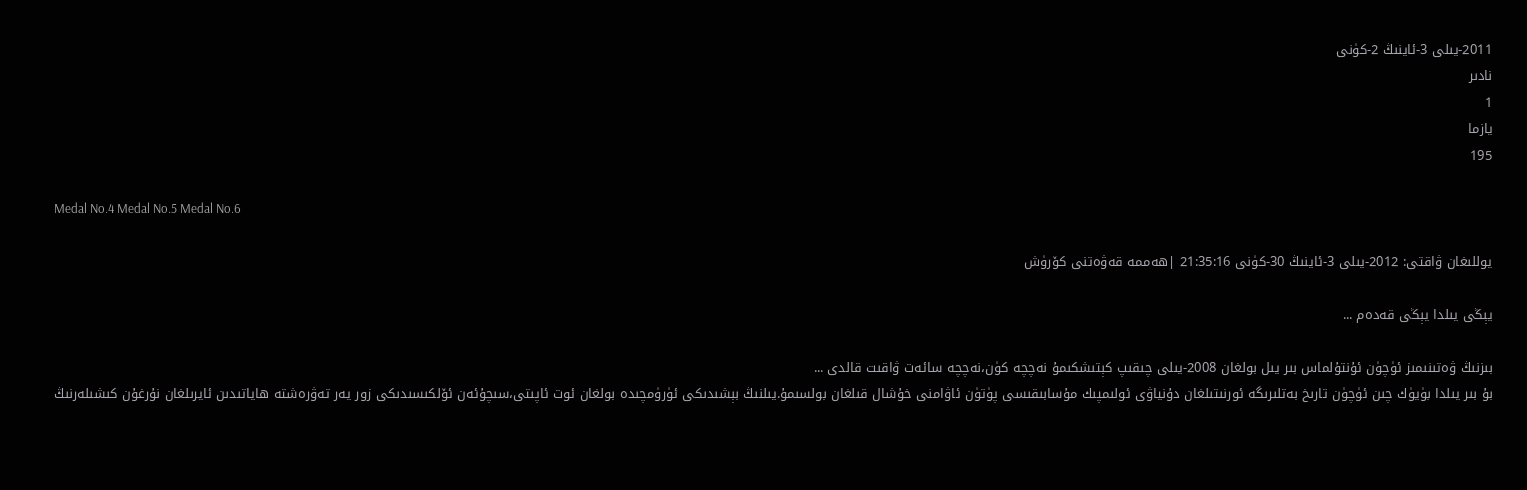2011-يىلى 3-ئاينىڭ 2-كۈنى
نادىر
1
يازما
195

Medal No.4 Medal No.5 Medal No.6

يوللىغان ۋاقتى: 2012-يىلى 3-ئاينىڭ 30-كۈنى 21:35:16 |ھەممە قەۋەتنى كۆرۈش

يېڭى يىلدا يېڭى قەدەم ...

بىزنىڭ ۋەتىنىمىز ئۈچۈن ئۇنتۇلماس بىر يىل بولغان 2008-يىلى چىقىپ كېتىشكىمۇ نەچچە كۈن،نەچچە سائەت ۋاقىت قالدى ...
بۇ بىر يىلدا بۈيۈك چىن ئۈچۈن تارىخ بەتلىرىگە ئورنىتىلغان دۇنياۋى ئولىمپىك مۇسابىقىسى پۈتۈن ئاۋامنى خۇشال قىلغان بولسىمۇ.يىلنىڭ بېشىدىكى ئۈرۈمچىدە بولغان ئوت ئاپىتى،سىچۇئەن ئۆلكىسىدىكى زور يەر تەۋرەشتە ھاياتىدىن ئايرىلغان نۇرغۇن كىشىلەرنىڭ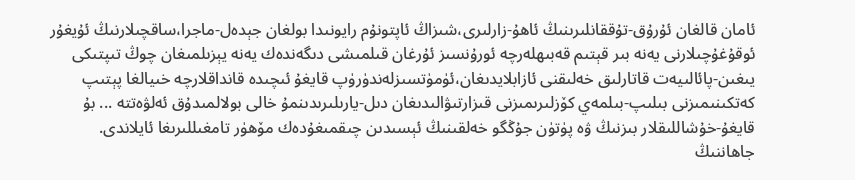ئامان قالغان ئۇرۇق-تۇققانلىرىنىڭ ئاھۇ-زارلىرى،شىزاڭ ئاپتونۇم رايونىدا بولغان جېدەل-ماجرا،ساقچىلارنىڭ ئۇيغۇر ئوقۇغۇچىلارنى يەنە بىر قېتىم قەبىھلەرچە ئورۇنسىز ئۇرغان قىلمىشى دىگەندەك يەنە يېزىلمىغان چوڭ تىپتىكى يىغىن-پائالىيەت قاتارلىق خەلىقنى ئازابلايدىغان،ئۈمۈتسىزلەندۈرۈپ قايغۇ ئىچىدە قانداقلارچە خىيالغا پېتىپ كەتكىنىمىزنى بىلىپ-بىلمەي كۆزلىرىمىزنى قىزارتىۋالىدىغان دىل-يارىلىرىدىنمۇ خالى بولالمىدۇق ئەلۋەتتە ... بۇ قايغۇ-خۇشاللىقلار بىزنىڭ ۋە پۈتۈن جۇڭگو خەلقىنىڭ ئېسىدىن چىقمىغۇدەك مۆھۈر تامغىللىرىغا ئايلاندى.
جاھاننىڭ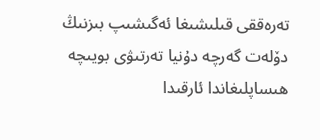تەرەققى قىلىشىغا ئەگىشىپ بىزنىڭ دۆلەت گەرچە دۇنيا تەرتىۋى بويىچە ھىساپلىغاندا ئارقىدا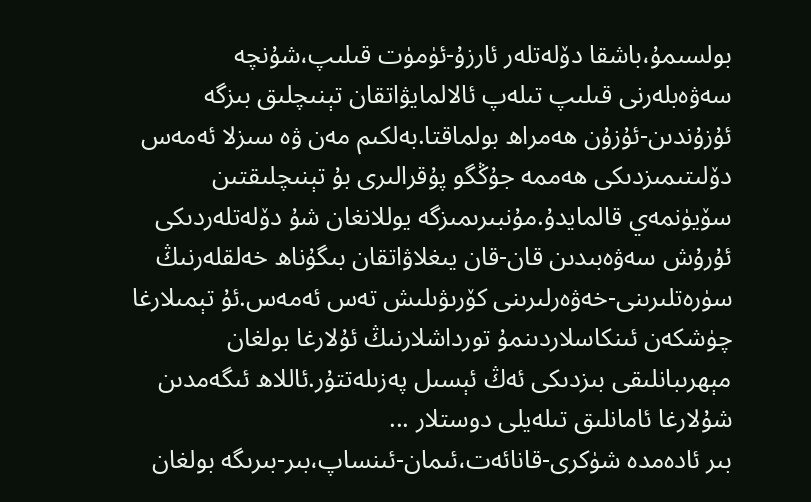بولسىمۇ،باشقا دۆلەتلەر ئارزۇ-ئۈمۈت قىلىپ،شۇنچە سەۋەبلەرنى قىلىپ تىلەپ ئالالمايۋاتقان تېنىچلىق بىزگە ئۇزۇندىن-ئۇزۇن ھەمراھ بولماقتا.بەلكىم مەن ۋە سىزلا ئەمەس دۆلىتىمىزدىكى ھەممە جۇڭگو پۇقرالىرى بۇ تېنىچلىقتىن سۆيۈنمەي قالمايدۇ.مۇنبىرىمىزگە يوللانغان شۇ دۆلەتلەردىكى ئۇرۇش سەۋەبىدىن قان-قان يىغلاۋاتقان بىگۇناھ خەلقلەرنىڭ سۈرەتلىرىنى-خەۋەرلىرىنى كۆرىۋىلىش تەس ئەمەس.ئۇ تېمىلارغا چۈشكەن ئىنكاسلاردىنمۇ تورداشلارنىڭ ئۇلارغا بولغان مېھرىبانلىقى بىزدىكى ئەڭ ئېسىل پەزىلەتتۇر.ئاللاھ ئىگەمدىن شۇلارغا ئامانلىق تىلەيلى دوستلار ...
بىر ئادەمدە شۈكرى-قانائەت،ئىمان-ئىنساپ،بىر-بىرىگە بولغان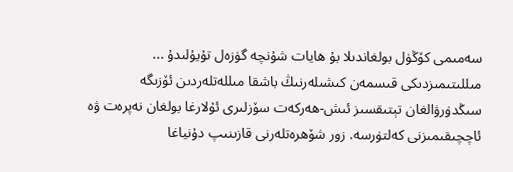سەمىمى كۆڭۈل بولغاندىلا بۇ ھايات شۇنچە گۈزەل تۇيۇلىدۇ ...
مىللىتىمىزدىكى قىسمەن كىشىلەرنىڭ باشقا مىللەتلەردىن ئۆزىگە سىڭدۈرۋالغان تېتىقسىز ئىش-ھەركەت سۆزلىرى ئۇلارغا بولغان نەپرەت ۋە ئاچچىقىمىزنى كەلتۈرسە. زور شۆھرەتلەرنى قازىنىپ دۇنياغا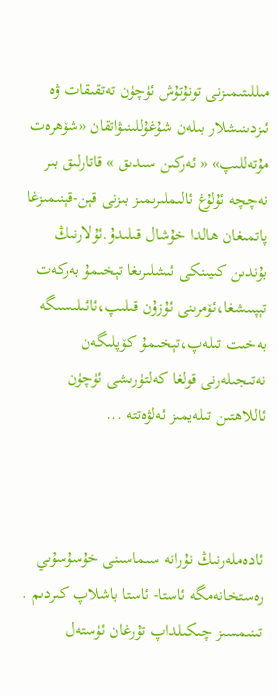مىللىتىمىزنى تونۇتۇش ئۈچۈن تەتقىقات ۋە ئىزدىنىشلار بىلەن شۇغۇللىنىۋاتقان «شۆھرەت مۇتەللىپ» « ئەركىن سىدىق » قاتارلىق بىر نەچچە ئۇلۇغ ئالىملىرىمىز بىزنى قېن-قېنىمىزغا پاتمىغان ھالدا خۇشال قىلىدۇ.ئۇلارنىڭ بۇندىن كىيىنكى ئىشلىرىغا تېخىمۇ بەركەت تېپىىشغا،ئۆمرىنى ئۇزۇن قىلىپ،ئائىلىسىگە بەخىت تىلەپ،تېخىمۇ كۆپلىگەن نەتىجىلەرنى قولغا كەلتۈرىشى ئۈچۈن ئاللاھتىن تىلەيمىز ئەلۋەتتە ...



ئادەملەرنىڭ نۇرانە سىماسىنى خۇسۇسۇىي رەستخانەمگە ئاستا- ئاستا باشلاپ كىردىم . تىنىمسىز چىكىلداپ تۇرغان ئۈستەل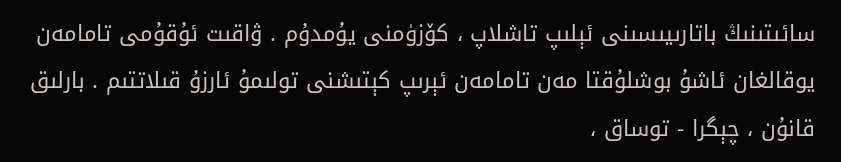سائىتىنىڭ باتارىيىسىنى ئېلىپ تاشلاپ ، كۆزۈمنى يۇمدۇم . ۋاقىت ئۇقۇمى تامامەن يوقالغان ئاشۇ بوشلۇقتا مەن تامامەن ئېرىپ كېتىشنى تولىمۇ ئارزۇ قىلاتتىم . بارلىق قانۇن ، چېگرا - توساق ،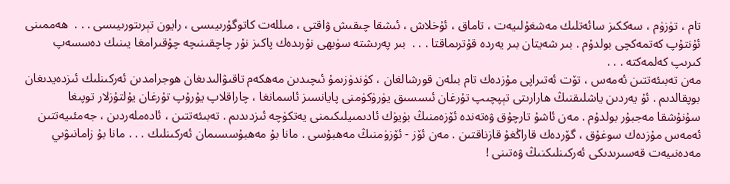تام ، تۈزۈم ، سەككىز سائەتلىك مەشغۇلىيەت ، تاماق ، ئۇخلاش ، ئىشقا چىقىش ۋاقتى ، مىللەت كاتوگۇرىيىسى ، رايون تېرىتورىيىسى . . .  ھەممىنى ئۇنتۇپ كەتمەكچى بولدۇم . بىر شەيتان بىر يەردە قۇترىماقتا . . .  بىر پەرىشتە سۈبھى نۇرىدەك پاكىز نۇر چاچقىنىچە چۇقىرامغا يىنىك دەسسەپ كىرىپ كەلمەكتە . . .
مەن تەبىئەتتىن ئەمەس ، تۆت ئەتىراپى مۇزدەك تام بىلەن قورشالغان ، كۈندۈزىمۇ ئىچىدىن مەھكەم تاقىۋالىدىغان ھوجرامدىن ئەركىنلىك ئىزدەيدىغان بوپقالدىم . ئۇ يەردىن ياشلىقنىڭ ھارارىتى تېپچىپ تۇرغان ئىسسىق يۈرۈكۈمنى پايانسىز ئاسمانغا ، چاراقلاپ يۇرۇپ تۇرغان يۇلتۇزلار توپىغا سۇنۇشقا مەجبۇر بولدۇم . مەن ئاشۇ تارچۇق ۋەتەندە ئۆزەمنىڭ بۈيۈك ئادىمىيلىكىمنى يەتكۈچە ئىزدىدىم . تەبىئەتتىن ، ئادەملەردىن ، جەمئىيەتتىن ئەمەس مۇزدەك سوغۇق ، گۆردەك قاراڭغۇ قازناقتىن . مەن ئۆز - ئۆزۈمنىڭ مەھبۇسى . مانا بۇ مەھبۇسسىمان ئەركىنلىك . . . مانا بۇ زامانىۋىي مەدەنىيەت قەسىرىدىكى ئەركىنلىكنىڭ ۋەتىنى !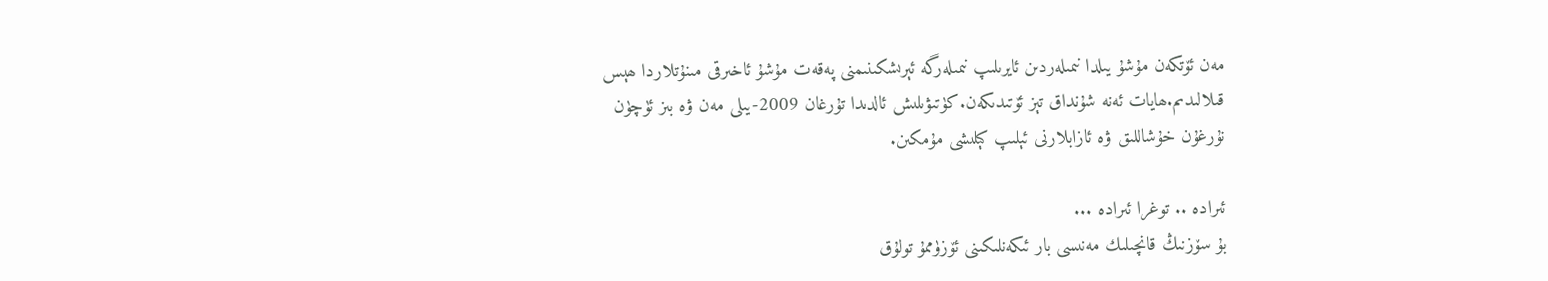مەن ئۆتكەن مۇشۇ يىلدا نىمىلەردىن ئايرىلىپ نىمىلەرگە ئېرىشكىنىمنى پەقەت مۇشۇ ئاخىرقى مىنۇتلاردا ھېس قىلالىدىم.ھايات ئەنە شۇنداق تېز ئۆتىدىكەن.كۈتىۋىلىش ئالدىدا تۇرغان 2009-يىلى مەن ۋە بىز ئۈچۈن نۇرغۇن خۇشاللىق ۋە ئازابلارنى ئېلىپ كېلىشى مۇمكىن.

ئىرادە .. توغرا ئىرادە ...
بۇ سۆزنىڭ قانچىلىك مەنىسى بار ئىكەنلىكىنى ئۆزۈممۇ تولۇق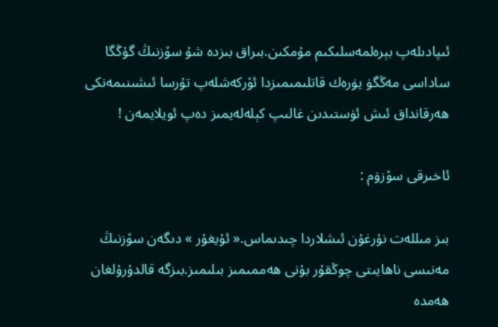ئىپادىلەپ بېرەلمەسلىكىم مۇمكىن.بىراق بىزدە شۇ سۆزنىڭ گۇڭگا ساداسى مەڭگۈ يۈرەك قاتلىمىمىزدا ئۆركەشلەپ تۇرسا ئىشىنىمەنكى ھەرقانداق ئىش ئۈستىدىن غالىپ كېلەلەيمىز دەپ ئويلايمەن !

ئاخىرقى سۆزۈم :

بىز مىللەت نۇرغۇن ئىشلاردا چىدىماس.« ئۇيغۇر » دىگەن سۆزنىڭ مەنىسى ناھايىتى چوڭقۇر بۇنى ھەممىمىز بىلىمىز.بىزگە قالدۇرۇلغان ھەمدە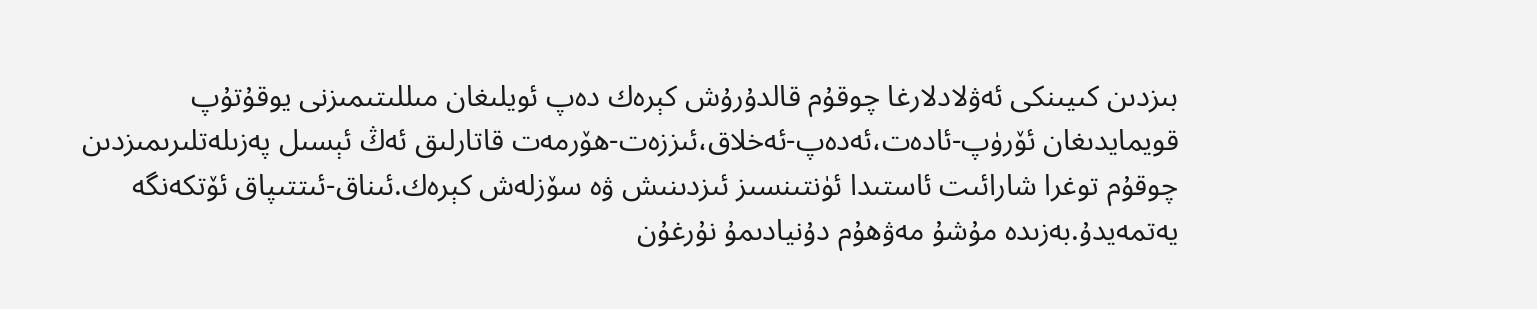بىزدىن كىيىنكى ئەۋلادلارغا چوقۇم قالدۇرۇش كېرەك دەپ ئويلىغان مىللىتىمىزنى يوقۇتۇپ قويمايدىغان ئۆرۈپ-ئادەت،ئەدەپ-ئەخلاق،ئىززەت-ھۆرمەت قاتارلىق ئەڭ ئېسىل پەزىلەتلىرىمىزدىن چوقۇم توغرا شارائىت ئاستىدا ئۈنتىنسىز ئىزدىنىش ۋە سۆزلەش كېرەك.ئىناق-ئىتتىپاق ئۆتكەنگە يەتمەيدۇ.بەزىدە مۇشۇ مەۋھۇم دۇنيادىمۇ نۇرغۇن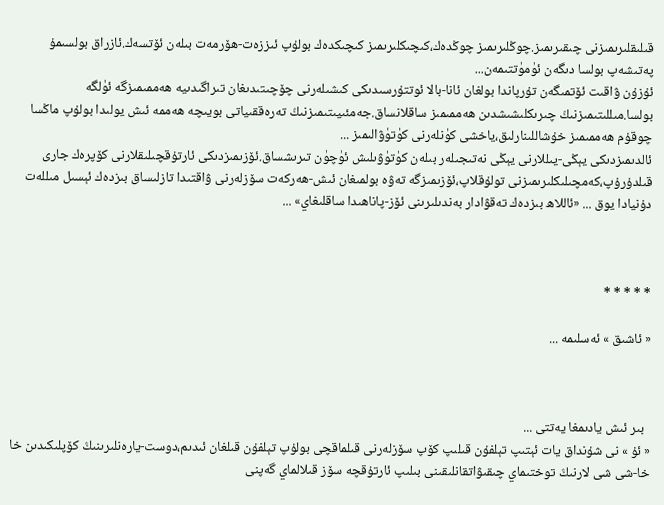قىلىقلىرىمىزنى چىقىرىمىز.چوڭلىرىمىز چوڭدەك،كىچىكلىرىمىز كىچىكدەك بولۇپ ئىززەت-ھۆرمەت بىلەن ئۆتسەك.ئازراق بولسىمۇ پەتىشەپ بولسا دىگەن ئۈمۈتتىمەن...
ئۇزۇن ۋاقىت ئۆتمىگەن تۇرپاندا بولغان ئانا-بالا ئوتتۇرسىدىكى كىشىلەرنى چۆچىتىدىغان تىراگىدىيە ھەممىمىزگە ئۈلگە بولسا.مىللىتىمىزنىڭ چىرىكلىشىشدىن ھەممىمىز ساقلانساق.جەمئىيىتىمىزنىڭ تەرەققىياتى بويىچە ھەممە ئىش يولىدا بولۇپ ماڭسا چوقۇم ھەممىمىز خۇشاللىنارلىق،ياخشى كۈنلەرنى كۈتۈۋالىمىز ...
ئالدىمىزدىكى يېڭى-يىللارنى يېڭى نەتىجىلەر بىلەن كۈتۈۋىلىش ئۈچۈن تىرىشساق.ئۆزىمىزدىكى ئارتۇقچىلىقلارنى كۆپرەك جارى قىلدۇرۇپ،كەمچىلىكلىرىمىزنى تولۇقلاپ،ئۆزىمىزگە تەۋە بولمىغان ئىش-ھەركەت سۆزلەرنى ۋاقتىدا تازلىساق بىزدەك ئېسىل مىللەت دۇنيادا يوق ... «ئاللاھ بىزدەك تەقۋادار بەندىلىرىنى ئۆز-پاناھىدا ساقلىغاي» ...



* * * * *

« ئاشىق » ئەسلىمە ...



  بىر ئىش يادىمغا يەتتى ...
« ئۇ » نى شۇنداق يات ئېتىپ تېلفۇن قىلىپ كۆپ سۆزلەرنى قىلماقچى بولۇپ تېلفۇن قىلغان ئىدىم،دوست-يارەنلىرىنىڭ كۆپلىكىدىن خا خا-شى شى لارنىڭ توختىماي چىقىۋاتقانلىقىنى بىلىپ ئارتۇقچە سۆز قىلالماي گەپنى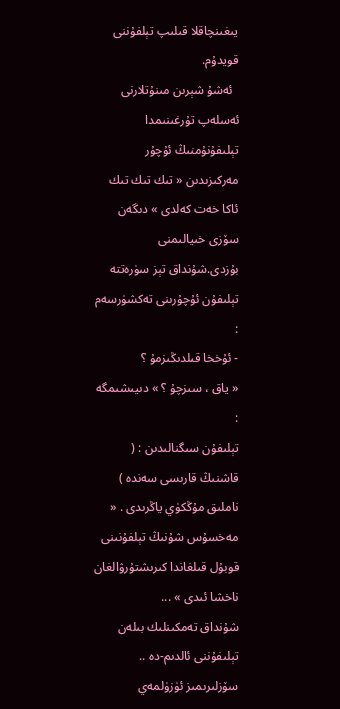يىغىنچاقلا قىلىپ تېلفۇننى قويدۇم.
  ئەشۇ شېرىن مىنۇتلارنى ئەسلەپ تۇرغىنىمدا تېلىفۇنۇمنىڭ ئۇچۇر مەركىزىدىن « تىك تىك تىك ئاكا خەت كەلدى » دىگەن سۆزى خىيالىمنى بۇزدى.شۇنداق تېز سۈرەتتە تېلىفۇن ئۇچۇرىنى تەكشۈرسەم :
- ئۇخخا قىلدىڭىزمۇ ؟
« ياق ، سىزچۇ ؟ » دىيىشىمگە :
تېلىفۇن سىگنالىدىن : ( قاشنىڭ قارىسى سەندە ) ناملىق مۇڭكۈي ياڭرىدى . « مەخسۇس شۇنىڭ تېلفۇنىنى قوبۇل قىلغاندا كىرىشتۇرۋالغان ناخشا ئىدى » ...
شۇنداق تەمكىنلىك بىلەن تېلىفۇننى ئالدىم-دە .. سۆزلىرىمىز ئۈزۈلمەي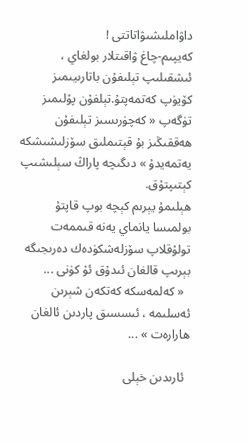داۋاملىشىۋاتاتتى !
كەيپىم-چاغ ۋاقىتلار بولغاي ، ئىشقىلىپ تېلىفۇن باتارىيىمىز كۆيۈپ كەتمەپتۇ.تېلفۇن پۇلىمىز تۈگەپ « كەچۈرىسىز تېلىفۇن ھەققىڭىز بۇ قېتىملىق سۆزلىشىشكە يەتمەيدۇ » دىگىچە پاراڭ سېلىشىپ كېتىپتۇق.
ھېلىمۇ يېرىم كېچە بوپ قاپتۇ بولمىسا يانماي يەنە قىممەت تولۇقلاپ سۆزلەشكۈدەك دەرىجىگە بېرىپ قالغان ئىدۇق ئۇ كۈنى ...
  « كەلمەسكە كەتكەن شېرىن ئەسلىمە ، ئىسسىق پاردىن ئالغان ھارارەت » ...

  ئارىدىن خېلى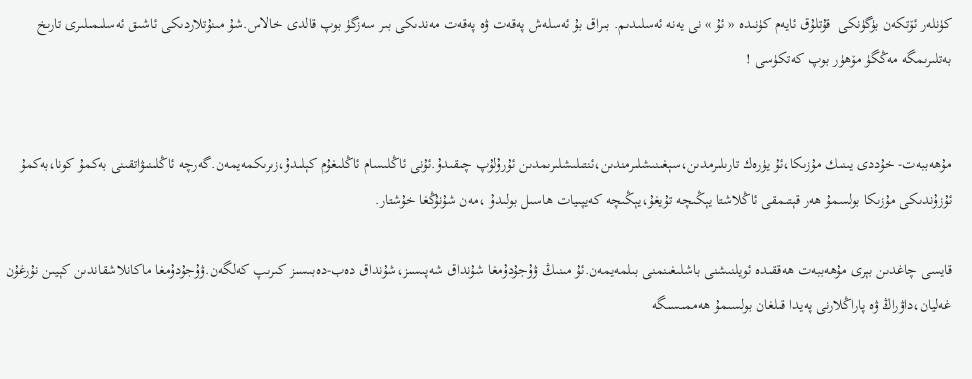كۈنلەر ئۆتكەن بۈگۈنكى  قۇتلۇق ئايەم كۈنىدە « ئۇ » نى يەنە ئەسلىدىم. بىراق بۇ ئەسلەش پەقەت ۋە پەقەت مەندىكى بىر سەزگۈ بوپ قالدى خالاس.شۇ مىنۇتلاردىكى ئاشىق ئەسلىمىلىرى تارىخ بەتلىرىمگە مەڭگۈ مۆھۈر بوپ كەتكۈسى !


مۇھەببەت- خۇددى يىنىك مۇزىكا،ئۇ يۈرەك تارىلىرمدىن،سېغىنىشلىرمندىن،ئنتىلىشلىرىمدىن ئۇرۇلۇپ چىقىدۇ.ئۇنى ئاڭلىسام ئاڭلىغۇم كېلىدۇ،زىرىكمەيمەن.گەرچە ئاڭلىنىۋاتقىنى بەكمۇ كونا،بەكمۇ ئۇزۇندىكى مۇزىكا بولسمۇ ھەر قېتىمقى ئاڭلاشتا يېڭىچە تۇيغۇ،يېڭىچە كەيپىيات ھاسىل بولىدۇ ،مەن شۇنۇڭغا خۇشتار.

قايسى چاغدىن بېرى مۇھەببەت ھەققىدە ئويلنىشنى باشلىغىنمنى بىلمەيمەن.ئۇ مىنىڭ ۋۇجۇدۇمغا شۇنداق شەپىسىز،شۇنداق دەب-دەبىسىز كىرىپ كەلگەن.ۋۇجۇدۇمغا ماكانلاشقاندىن كېيىن نۇرغۇن غەليان،داۋراڭ ۋە پاراڭلارنى پەيدا قىلغان بولسىمۇ ھەممىسىگە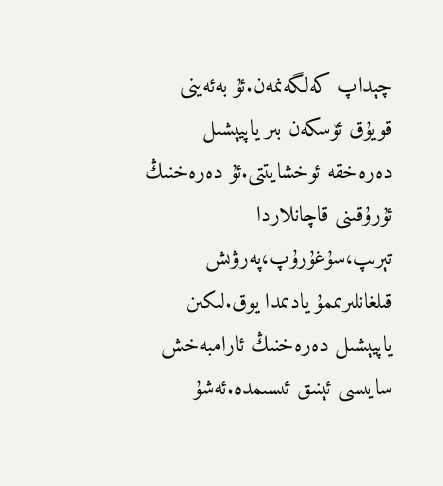چېداپ كەلگەنمەن.ئۇ بەئەينى قويۇق ئۆسكەن بىر ياپيېشىل دەرەخقە ئوخشايتتى.ئۇ دەرەخنىڭ ئۇرۇقىنى قاچانلاردا تېرىپ،سۇغۇرۇپ،پەرۋىش قىلغانلىرىممۇ يادىمدا يوق.لىكىن ياپيېشىل دەرەخنىڭ ئارامبەخش سايىسى ئېنىق ئىسىمدە.ئەشۇ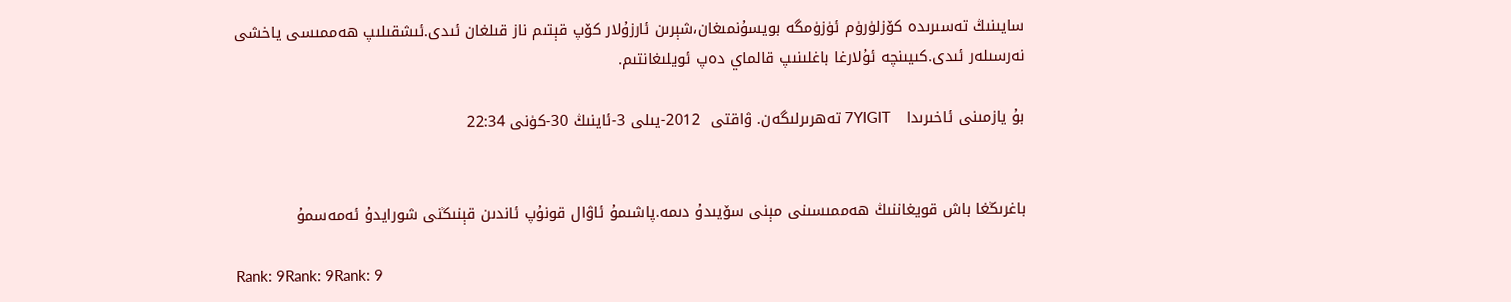سايىنىڭ تەسىرىدە كۆزلۈرۈم ئۈزۈمگە بويسۇنمىغان،شېرىن ئارزۇلار كۆپ قېتىم ناز قىلغان ئىدى.ئىشقىلىپ ھەممىسى ياخشى نەرسىلەر ئىدى.كىيىنچە ئۇلارغا باغلىنىپ قالماي دەپ ئويلىغانتىم.

بۇ يازمىنى ئاخىرىدا   7YIGIT تەھرىرلىگەن. ۋاقتى  2012-يىلى 3-ئاينىڭ 30-كۈنى 22:34


باغرىڭغا باش قويغاننىڭ ھەممىسىنى مېنى سۆيىدۇ دىمە.پاشىمۇ ئاۋال قونۇپ ئاندىن قېنىڭنى شورايدۇ ئەمەسمۇ

Rank: 9Rank: 9Rank: 9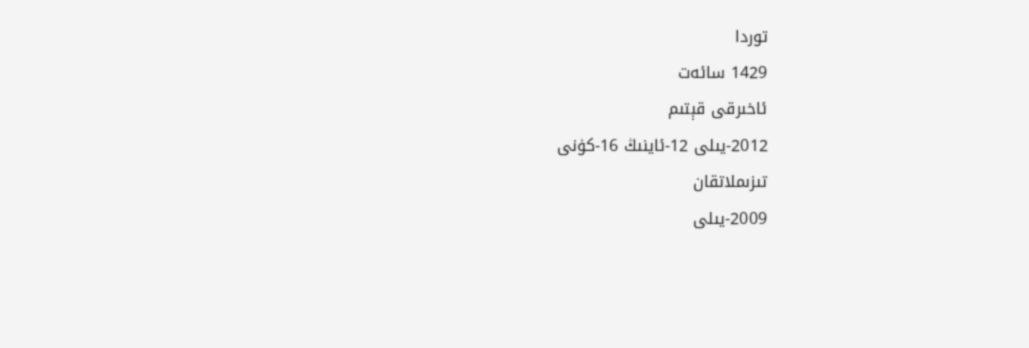توردا
1429 سائەت
ئاخىرقى قېتىم
2012-يىلى 12-ئاينىڭ 16-كۈنى
تىزىملاتقان
2009-يىلى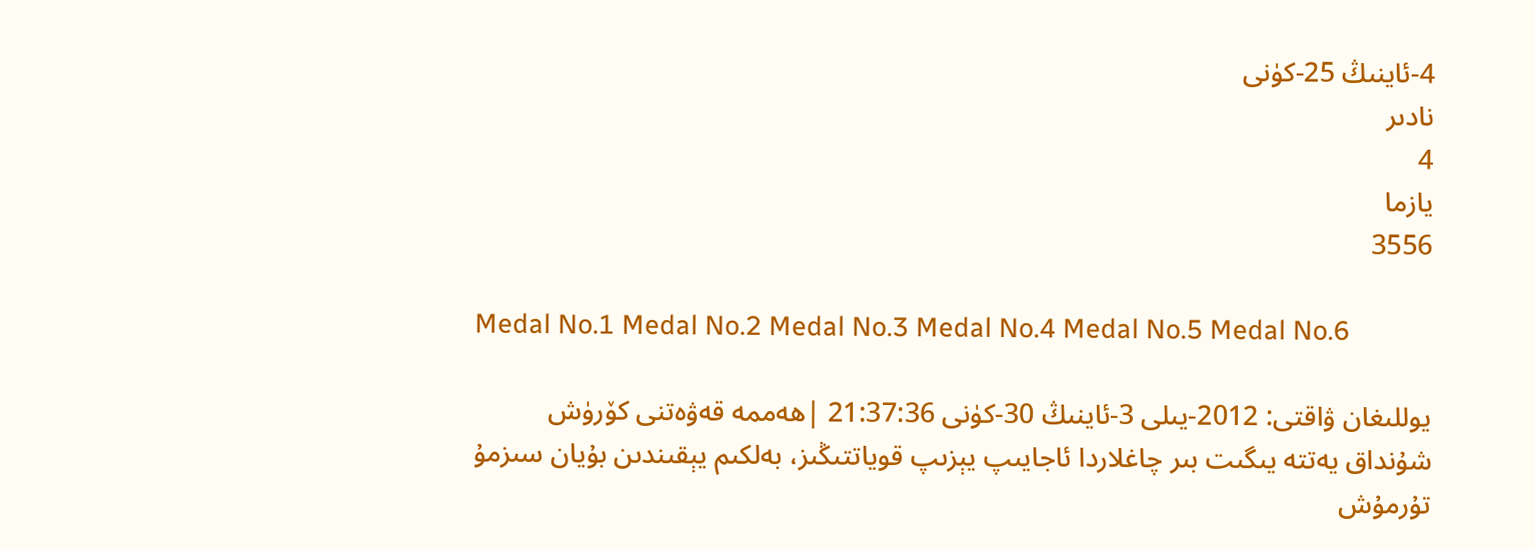4-ئاينىڭ 25-كۈنى
نادىر
4
يازما
3556

Medal No.1 Medal No.2 Medal No.3 Medal No.4 Medal No.5 Medal No.6

يوللىغان ۋاقتى: 2012-يىلى 3-ئاينىڭ 30-كۈنى 21:37:36 |ھەممە قەۋەتنى كۆرۈش
شۇنداق يەتتە يىگىت بىر چاغلاردا ئاجايىپ يېزىپ قوياتتىڭىز، بەلكىم يېقىندىن بۇيان سىزمۇ تۇرمۇش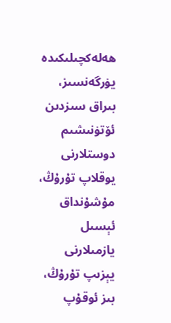ھەلەكچىلىكىدە يۈرگەنسىز، بىراق سىزدىن ئۆتۈنىشىم دوستلارنى يوقلاپ تۇرۇڭ، مۇشۇنداق ئېسىل يازمىلارنى يېزىپ تۇرۇڭ، بىز ئوقۇپ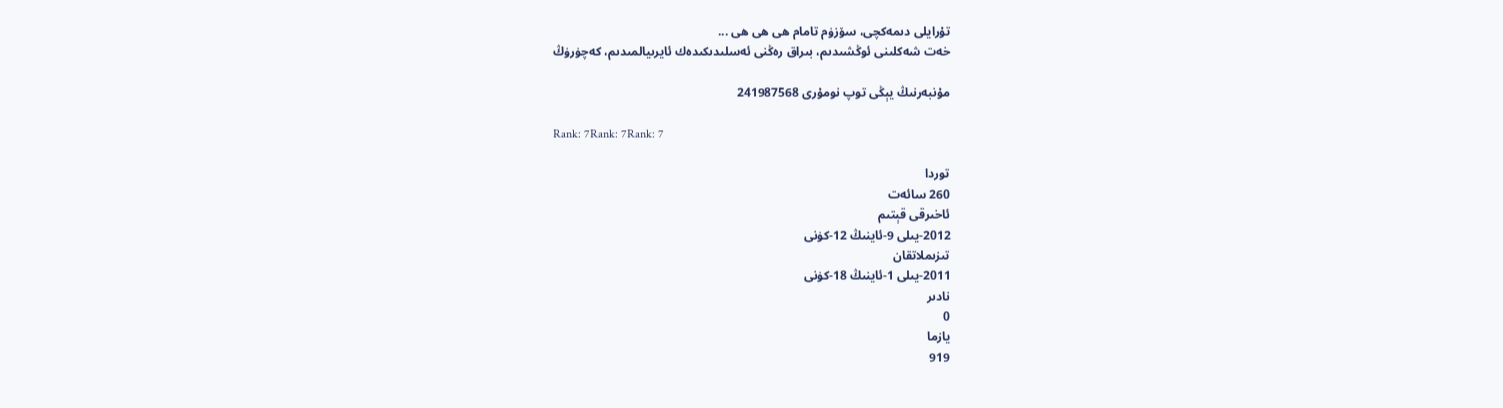تۇرايلى دىمەكچى، سۆزۈم تامام ھى ھى ھى ...
خەت شەكلىنى ئوڭشىدىم، بىراق رەڭنى ئەسلىدىكىدەك ئايرىيالمىدىم، كەچۈرۈڭ

مۇنبەرنىڭ يېڭى توپ نومۇرى 241987568

Rank: 7Rank: 7Rank: 7

توردا
260 سائەت
ئاخىرقى قېتىم
2012-يىلى 9-ئاينىڭ 12-كۈنى
تىزىملاتقان
2011-يىلى 1-ئاينىڭ 18-كۈنى
نادىر
0
يازما
919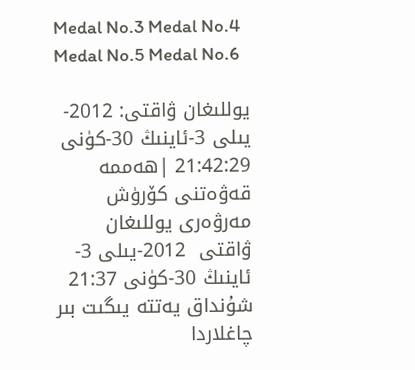Medal No.3 Medal No.4 Medal No.5 Medal No.6

يوللىغان ۋاقتى: 2012-يىلى 3-ئاينىڭ 30-كۈنى 21:42:29 |ھەممە قەۋەتنى كۆرۈش
مەرۋەرى يوللىغان ۋاقتى  2012-يىلى 3-ئاينىڭ 30-كۈنى 21:37
شۇنداق يەتتە يىگىت بىر چاغلاردا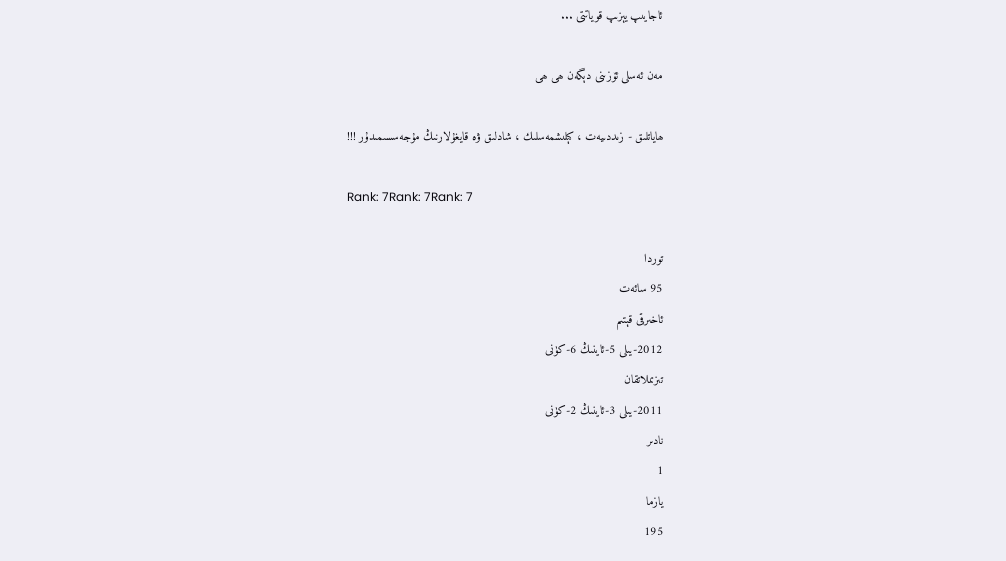ئاجايىپ يېزىپ قوياتتى ...

مەن ئەسلى ئۆزىنى دېگەن ھى ھى

ھاياتلىق - زىددىيەت ، كېلىشمەسلىك ، شادلىق ۋە قايغۇلارنىڭ مۇجەسسىمىدۇر !!!

Rank: 7Rank: 7Rank: 7

توردا
95 سائەت
ئاخىرقى قېتىم
2012-يىلى 5-ئاينىڭ 6-كۈنى
تىزىملاتقان
2011-يىلى 3-ئاينىڭ 2-كۈنى
نادىر
1
يازما
195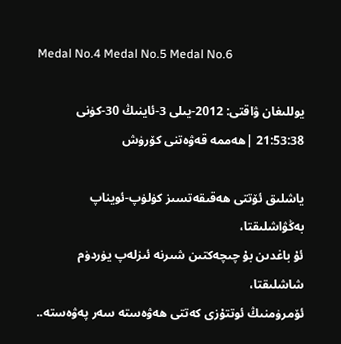Medal No.4 Medal No.5 Medal No.6

يوللىغان ۋاقتى: 2012-يىلى 3-ئاينىڭ 30-كۈنى 21:53:38 |ھەممە قەۋەتنى كۆرۈش

ياشلىق ئۆتتى ھەقىقەتسىز كۈلۈپ-ئويناپ بەڭۋاشلىقتا،
ئۇ باغدىن بۇ چىچەكتىن شىرنە ئىزلەپ يۈردۈم شاشلىقتا،
ئۆمرۈمنىڭ ئوتتۇزى كەتتى ھەۋەستە سەر پەۋەستە..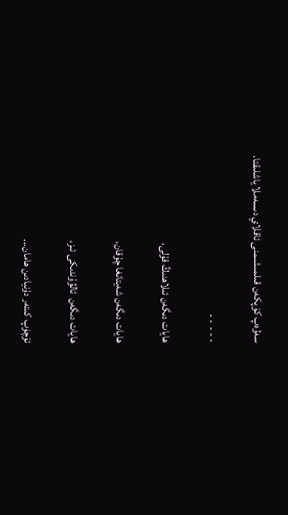سەۋەپ كۆپكەن قىلمىشىمنى ئاقلاي دىسەملا ياشلىقتا.

- - - - -

ھايات دىگەن ئىلاھنىڭ قۇلى،

ھايات دىگەن شەيتانغا چۇقان،

ھايات دىگەن  ئالۋۇندىكى ئىز،

ئۆچۈپ كىتەر دۇنيادىن ھامان...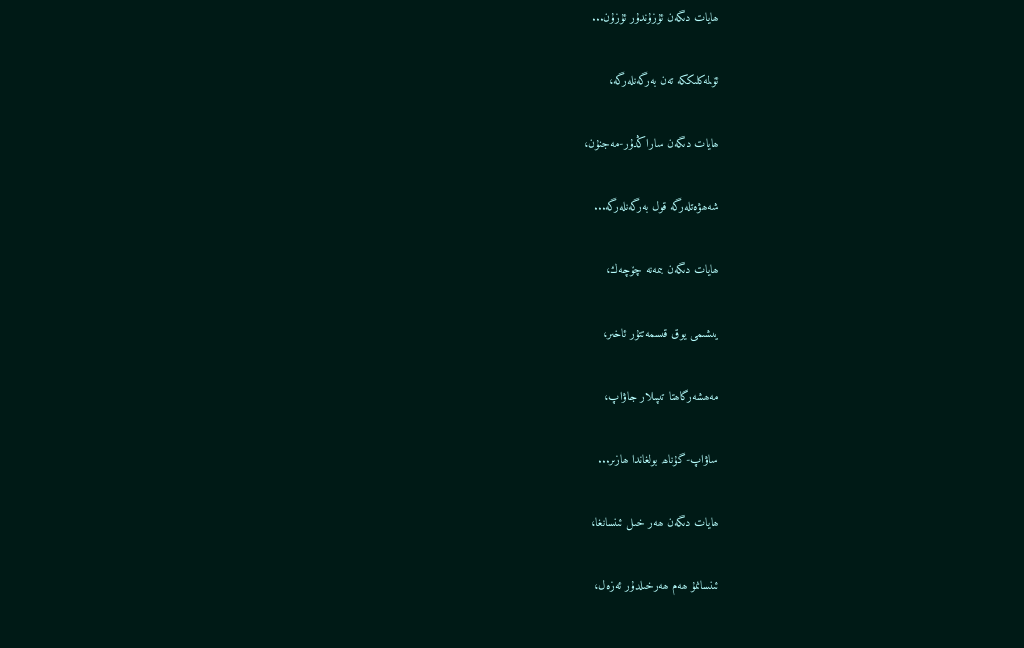ھايات دىگەن ئۇزۇندۇر ئۇزۇن...

ئۆلمەكلىككە تەن بەرگەنلەرگە،

ھايات دىگەن ساراڭدۇر-مەجنۇن،

شەھۋەتلەرگە قول بەرگەنلەرگە...

ھايات دىگەن بىمەنە چۆچەك،

يىشىمى يوق قىسمەتتۇر ئاخىر،

مەھشەرگاھتا تىپىلار جاۋاپ،

ساۋاپ-گۇناھ بولغاندا ھازىر...

ھايات دىگەن ھەر خىل ئىنسانغا،

ئىنسانمۇ ھەم ھەرخىلدۇر ئەزەل،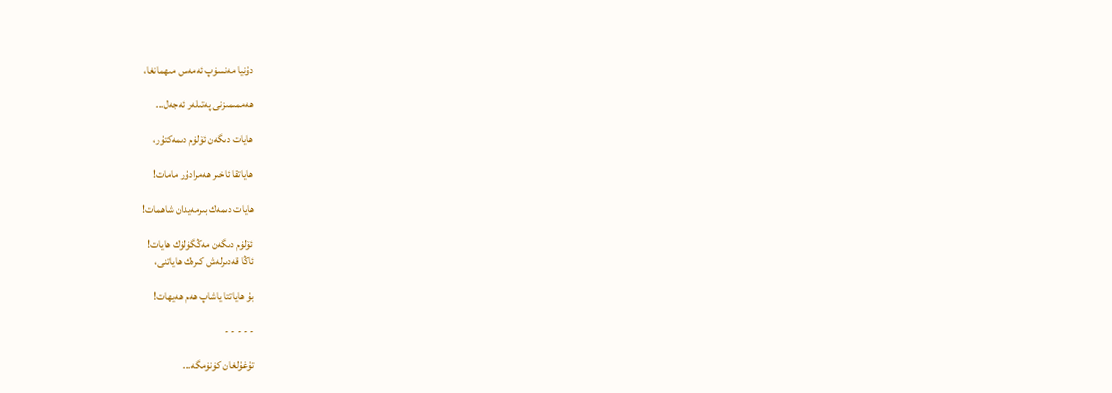دۇنيا مەنسۈپ ئەمەس مىھمانغا،

ھەممىمىزنى پەتىلەر ئەجەل...

ھايات دىگەن ئۆلۈم دىمەكتۇر،

ھاياتقا ئاخىر ھەمرادۇر مامات!

ھايات دىمەك بىرمەيدان شاھمات!

ئۆلۈم دىگەن مەڭگۈلۈك ھايات!
ئاڭا قەدىرلەش كىرەك ھاياتنى،

بۇ ھاياتتا ياشاپ ھەم ھەيھات!

- - - - -

تۇغۇلغان كۈنۈمگە...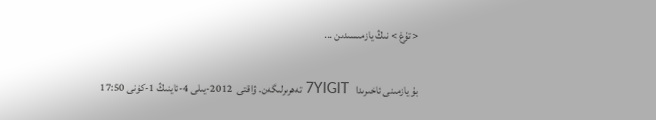< تۇغ > نىڭ يازمىسىدىن ...

بۇ يازمىنى ئاخىرىدا   7YIGIT تەھرىرلىگەن. ۋاقتى  2012-يىلى 4-ئاينىڭ 1-كۈنى 17:50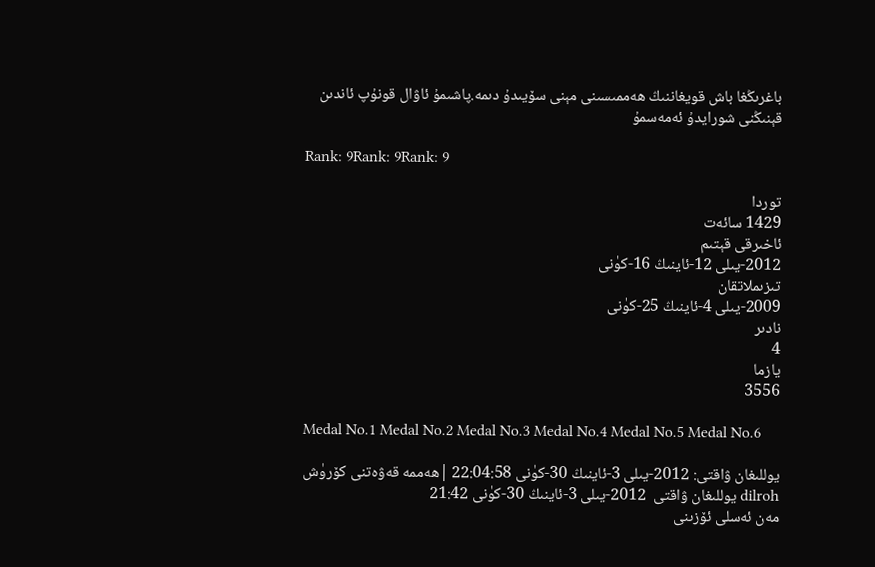باغرىڭغا باش قويغاننىڭ ھەممىسىنى مېنى سۆيىدۇ دىمە.پاشىمۇ ئاۋال قونۇپ ئاندىن قېنىڭنى شورايدۇ ئەمەسمۇ

Rank: 9Rank: 9Rank: 9

توردا
1429 سائەت
ئاخىرقى قېتىم
2012-يىلى 12-ئاينىڭ 16-كۈنى
تىزىملاتقان
2009-يىلى 4-ئاينىڭ 25-كۈنى
نادىر
4
يازما
3556

Medal No.1 Medal No.2 Medal No.3 Medal No.4 Medal No.5 Medal No.6

يوللىغان ۋاقتى: 2012-يىلى 3-ئاينىڭ 30-كۈنى 22:04:58 |ھەممە قەۋەتنى كۆرۈش
dilroh يوللىغان ۋاقتى  2012-يىلى 3-ئاينىڭ 30-كۈنى 21:42
مەن ئەسلى ئۆزىنى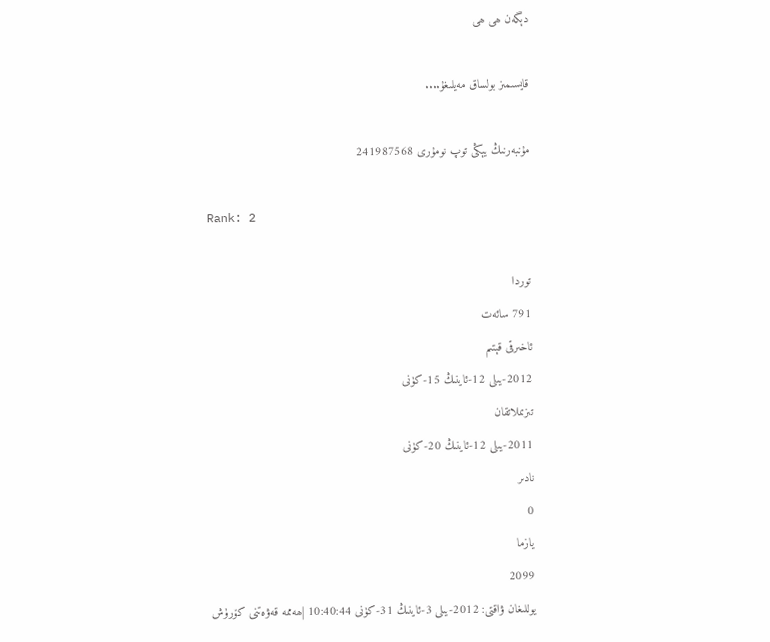دېگەن ھى ھى

قايسىمىز بولساق مەيلىغۇ....

مۇنبەرنىڭ يېڭى توپ نومۇرى 241987568

Rank: 2

توردا
791 سائەت
ئاخىرقى قېتىم
2012-يىلى 12-ئاينىڭ 15-كۈنى
تىزىملاتقان
2011-يىلى 12-ئاينىڭ 20-كۈنى
نادىر
0
يازما
2099
يوللىغان ۋاقتى: 2012-يىلى 3-ئاينىڭ 31-كۈنى 10:40:44 |ھەممە قەۋەتنى كۆرۈش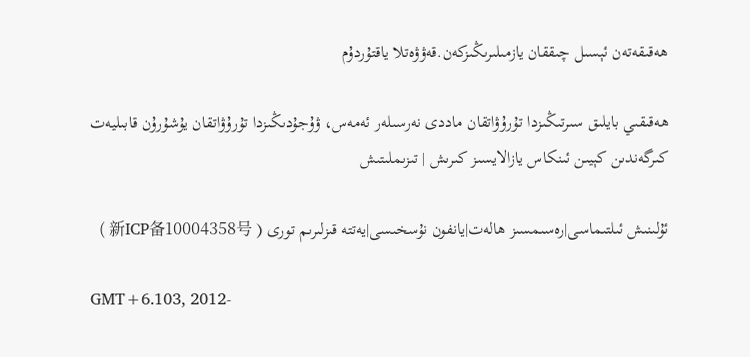ھەقىقەتەن ئېسىل چىققان يازمىلىرىڭىزكەن.قەۋۋەتلا ياقتۇردۇم

ھەقىقىي بايلىق سىرتىڭىزدا تۇرۇۋاتقان ماددى نەرسىلەر ئەمەس، ۋۇجۇدىڭىزدا تۇرۇۋاتقان يۇشۇرۇن قابىليەت
كىرگەندىن كېيىن ئىنكاس يازالايسىز كىرىش | تىزىملىتىش

ئۇلىنىش ئىلتىماسى|رەسىمسىز ھالەت|يانفون نۇسخىسى|يەتتە قىزلىرىم تورى ( 新ICP备10004358号 )

GMT+6.103, 2012-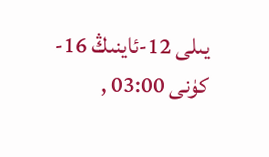يىلى 12-ئاينىڭ 16-كۈنى 03:00 ,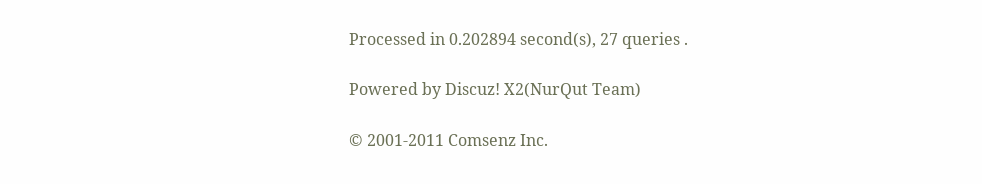Processed in 0.202894 second(s), 27 queries .

Powered by Discuz! X2(NurQut Team)

© 2001-2011 Comsenz Inc.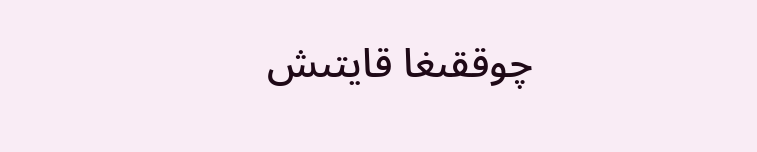چوققىغا قايتىش